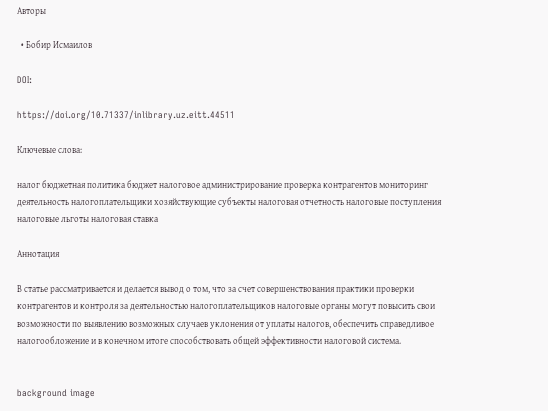Авторы

  • Бобир Исмаилов

DOI:

https://doi.org/10.71337/inlibrary.uz.eitt.44511

Ключевые слова:

налог бюджетная политика бюджет налоговое администрирование проверка контрагентов мониторинг деятельность налогоплательщики хозяйствующие субъекты налоговая отчетность налоговые поступления налоговые льготы налоговая ставка

Аннотация

В статье рассматривается и делается вывод о том, что за счет совершенствования практики проверки контрагентов и контроля за деятельностью налогоплательщиков налоговые органы могут повысить свои возможности по выявлению возможных случаев уклонения от уплаты налогов, обеспечить справедливое налогообложение и в конечном итоге способствовать общей эффективности налоговой система.


background image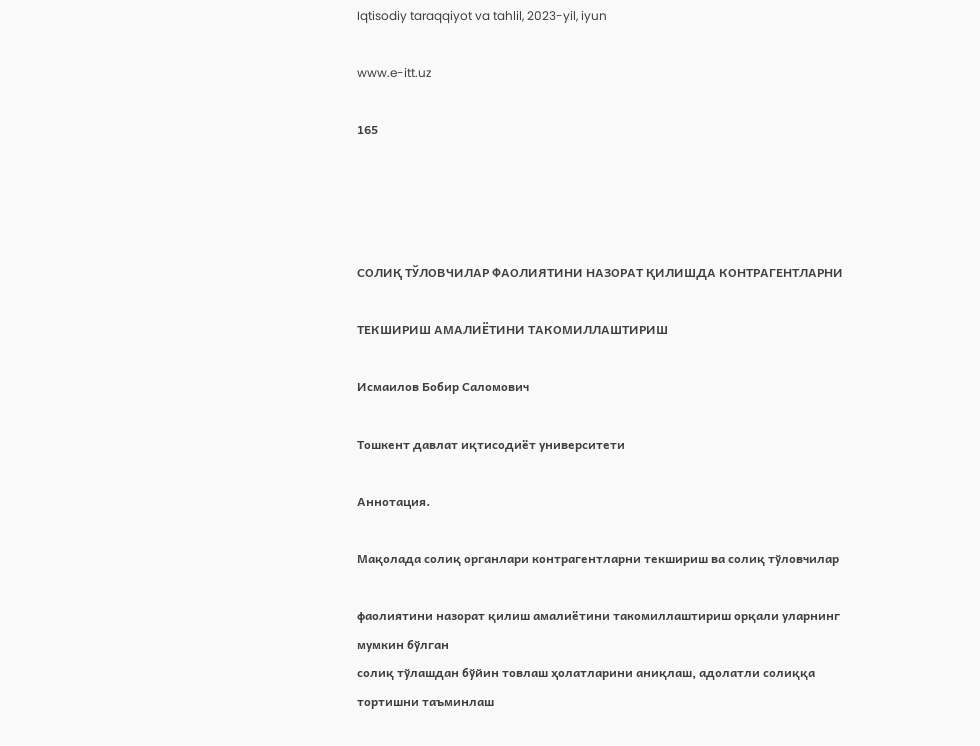Iqtisodiy taraqqiyot va tahlil, 2023-yil, iyun

www.e-itt.uz

165




СОЛИҚ ТЎЛОВЧИЛАР ФАОЛИЯТИНИ НАЗОРАТ ҚИЛИШДА КОНТРАГЕНТЛАРНИ

ТЕКШИРИШ АМАЛИЁТИНИ ТАКОМИЛЛАШТИРИШ

Исмаилов Бобир Саломович

Тошкент давлат иқтисодиёт университети

Аннотация.

Мақолада солиқ органлари контрагентларни текшириш ва солиқ тўловчилар

фаолиятини назорат қилиш амалиётини такомиллаштириш орқали уларнинг мумкин бўлган
солиқ тўлашдан бўйин товлаш ҳолатларини аниқлаш, адолатли солиққа тортишни таъминлаш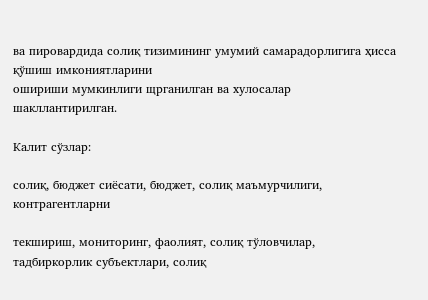ва пировардида солиқ тизимининг умумий самарадорлигига ҳисса қўшиш имкониятларини
ошириши мумкинлиги щрганилган ва хулосалар шакллантирилган.

Калит сўзлар:

солиқ, бюджет сиёсати, бюджет, солиқ маъмурчилиги, контрагентларни

текшириш, мониторинг, фаолият, солиқ тўловчилар, тадбиркорлик субъектлари, солиқ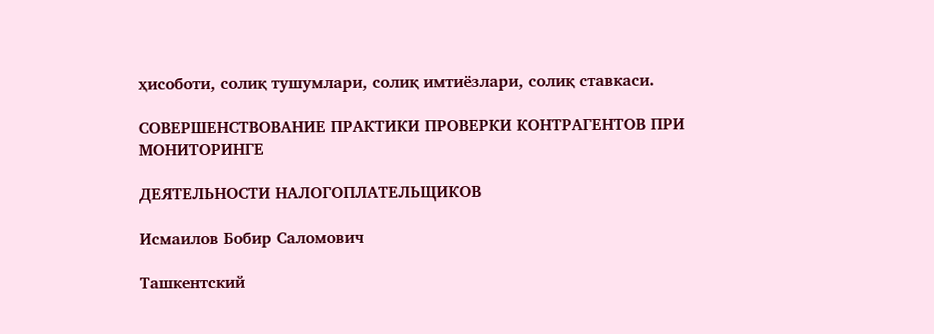ҳисоботи, солиқ тушумлари, солиқ имтиёзлари, солиқ ставкаси.

СОВЕРШЕНСТВОВАНИЕ ПРАКТИКИ ПРОВЕРКИ КОНТРАГЕНТОВ ПРИ МОНИТОРИНГЕ

ДЕЯТЕЛЬНОСТИ НАЛОГОПЛАТЕЛЬЩИКОВ

Исмаилов Бобир Саломович

Ташкентский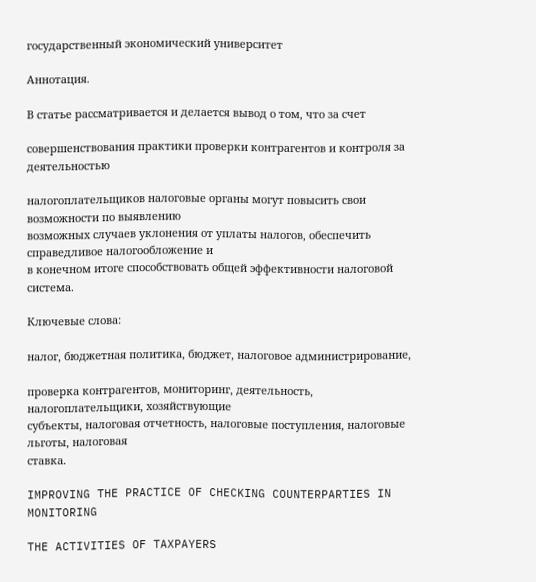государственный экономический университет

Аннотация.

В статье рассматривается и делается вывод о том, что за счет

совершенствования практики проверки контрагентов и контроля за деятельностью

налогоплательщиков налоговые органы могут повысить свои возможности по выявлению
возможных случаев уклонения от уплаты налогов, обеспечить справедливое налогообложение и
в конечном итоге способствовать общей эффективности налоговой система.

Ключевые слова:

налог, бюджетная политика, бюджет, налоговое администрирование,

проверка контрагентов, мониторинг, деятельность, налогоплательщики, хозяйствующие
субъекты, налоговая отчетность, налоговые поступления, налоговые льготы, налоговая
ставка.

IMPROVING THE PRACTICE OF CHECKING COUNTERPARTIES IN MONITORING

THE ACTIVITIES OF TAXPAYERS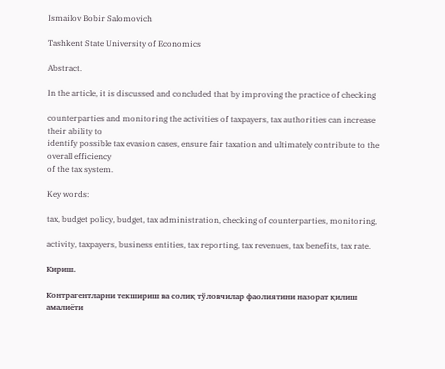Ismailov Bobir Salomovich

Tashkent State University of Economics

Abstract.

In the article, it is discussed and concluded that by improving the practice of checking

counterparties and monitoring the activities of taxpayers, tax authorities can increase their ability to
identify possible tax evasion cases, ensure fair taxation and ultimately contribute to the overall efficiency
of the tax system.

Key words:

tax, budget policy, budget, tax administration, checking of counterparties, monitoring,

activity, taxpayers, business entities, tax reporting, tax revenues, tax benefits, tax rate.

Кириш.

Контрагентларни текшириш ва солиқ тўловчилар фаолиятини назорат қилиш амалиёти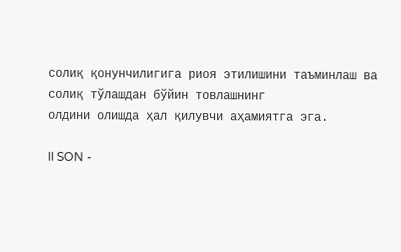солиқ қонунчилигига риоя этилишини таъминлаш ва солиқ тўлашдан бўйин товлашнинг
олдини олишда ҳал қилувчи аҳамиятга эга.

II SON -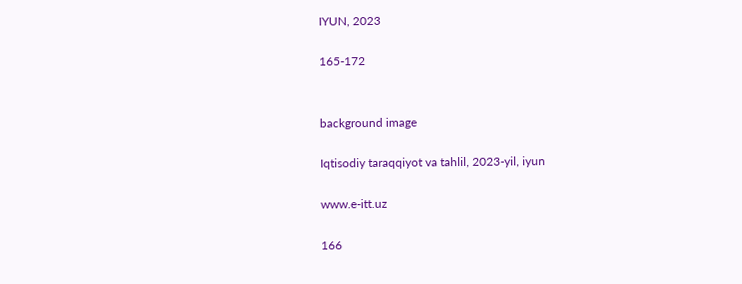IYUN, 2023

165-172


background image

Iqtisodiy taraqqiyot va tahlil, 2023-yil, iyun

www.e-itt.uz

166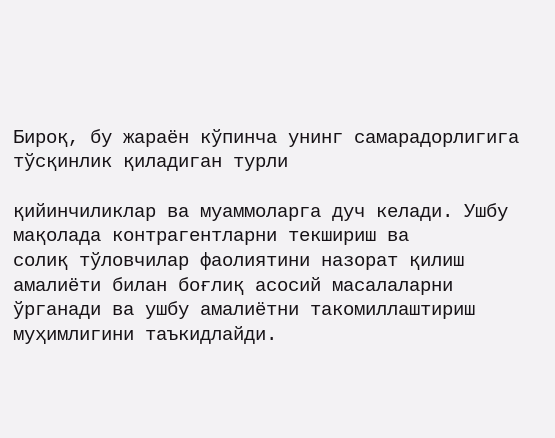Бироқ, бу жараён кўпинча унинг самарадорлигига тўсқинлик қиладиган турли

қийинчиликлар ва муаммоларга дуч келади. Ушбу мақолада контрагентларни текшириш ва
солиқ тўловчилар фаолиятини назорат қилиш амалиёти билан боғлиқ асосий масалаларни
ўрганади ва ушбу амалиётни такомиллаштириш муҳимлигини таъкидлайди.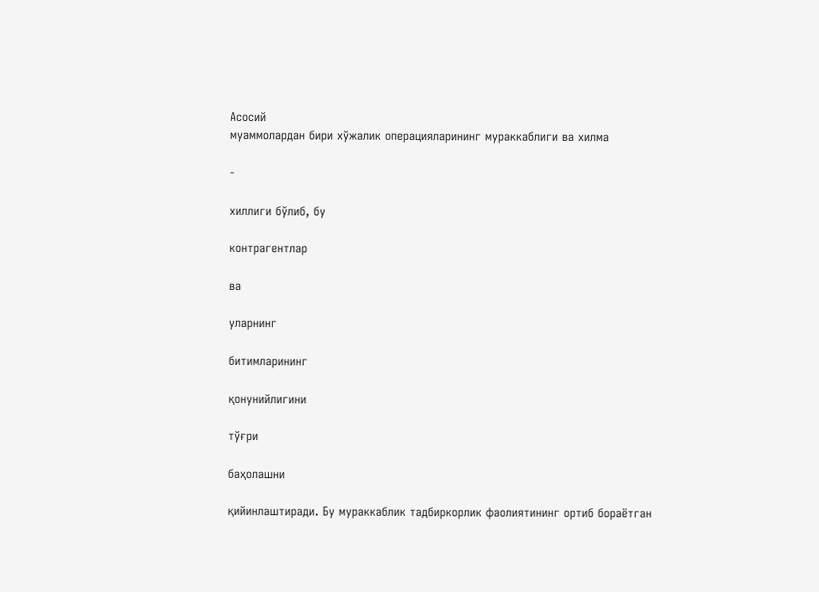Aсосий
муаммолардан бири хўжалик операцияларининг мураккаблиги ва хилма

-

хиллиги бўлиб, бу

контрагентлар

ва

уларнинг

битимларининг

қонунийлигини

тўғри

баҳолашни

қийинлаштиради. Бу мураккаблик тадбиркорлик фаолиятининг ортиб бораётган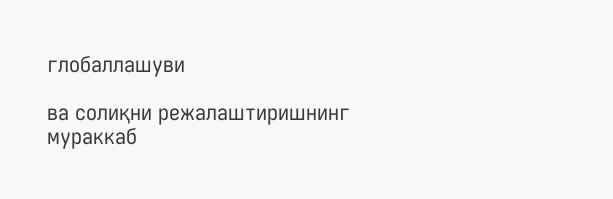глобаллашуви

ва солиқни режалаштиришнинг мураккаб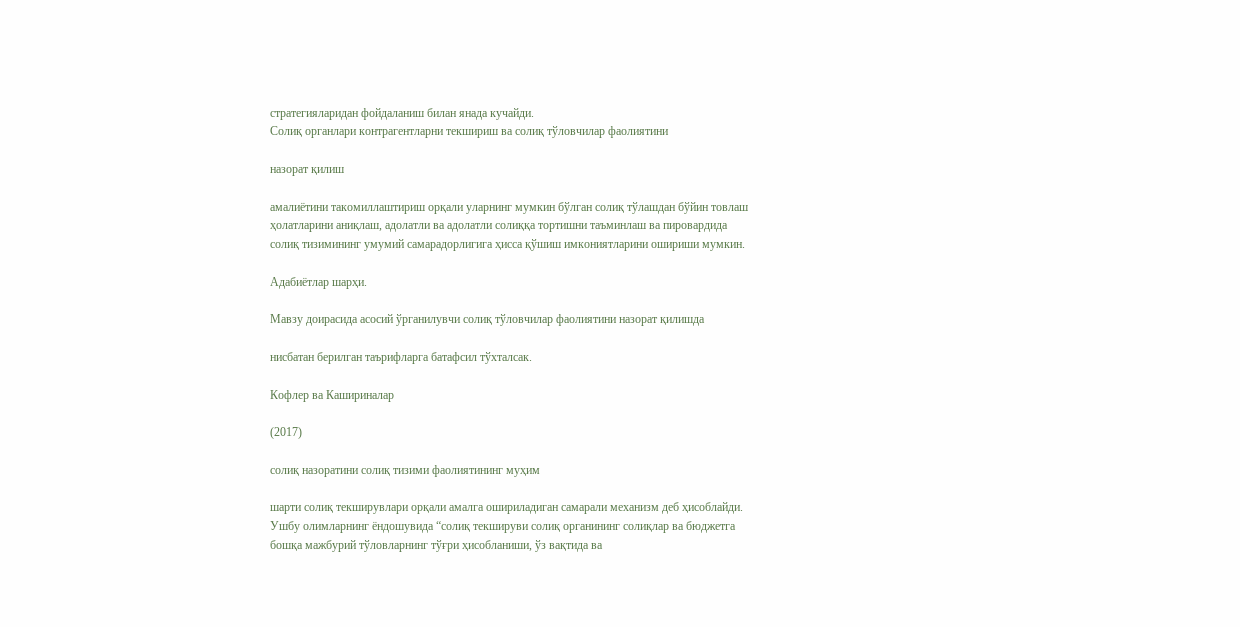стратегияларидан фойдаланиш билан янада кучайди.
Солиқ органлари контрагентларни текшириш ва солиқ тўловчилар фаолиятини

назорат қилиш

амалиётини такомиллаштириш орқали уларнинг мумкин бўлган солиқ тўлашдан бўйин товлаш
ҳолатларини аниқлаш, адолатли ва адолатли солиққа тортишни таъминлаш ва пировардида
солиқ тизимининг умумий самарадорлигига ҳисса қўшиш имкониятларини ошириши мумкин.

Адабиётлар шарҳи.

Мавзу доирасида асосий ўрганилувчи солиқ тўловчилар фаолиятини назорат қилишда

нисбaтaн бeрилгaн тaърифлaргa бaтaфсил тўхтaлсак.

Кофлер ва Кашириналар

(2017)

солиқ назоратини солиқ тизими фаолиятининг муҳим

шарти солиқ текширувлари орқали амалга ошириладиган самарали механизм деб ҳисоблайди.
Ушбу олимларнинг ёндошувида “солиқ текшируви солиқ органининг солиқлар ва бюджетга
бошқа мажбурий тўловларнинг тўғри ҳисобланиши, ўз вақтида ва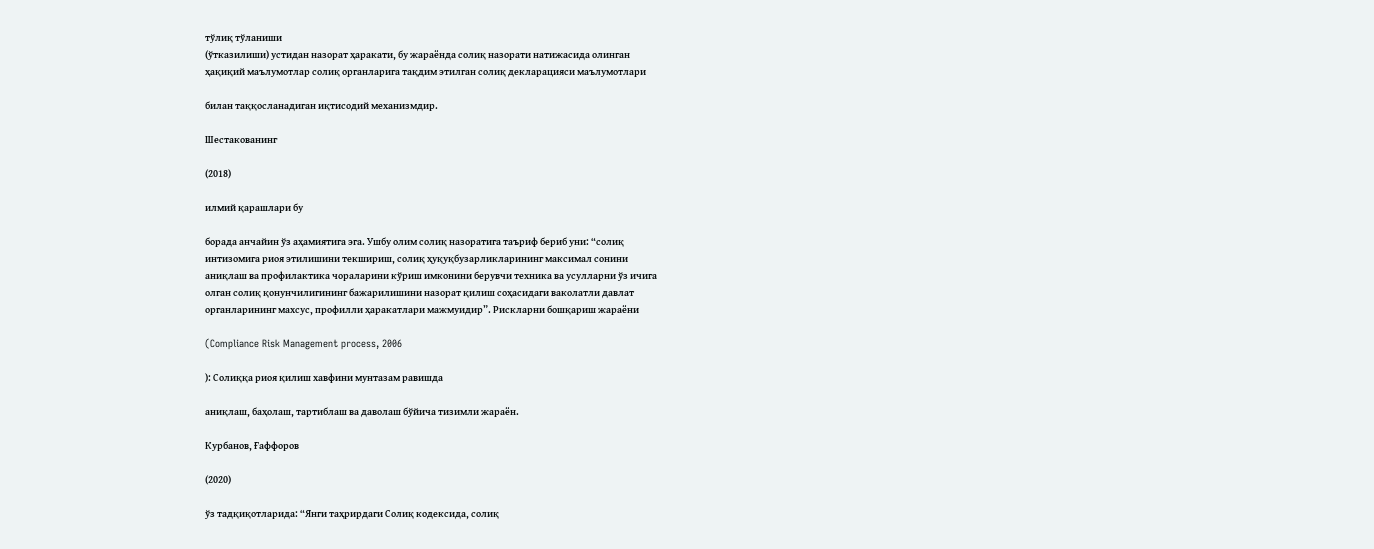тўлиқ тўланиши
(ўтказилиши) устидан назорат ҳаракати, бу жараёнда солиқ назорати натижасида олинган
ҳақиқий маълумотлар солиқ органларига тақдим этилган солиқ декларацияси маълумотлари

билан таққосланадиган иқтисодий механизмдир.

Шестакованинг

(2018)

илмий қарашлари бу

борада анчайин ўз аҳамиятига эга. Ушбу олим солиқ назоратига таъриф бериб уни: “солиқ
интизомига риоя этилишини текшириш, солиқ ҳуқуқбузарликларининг максимал сонини
аниқлаш ва профилактика чораларини кўриш имконини берувчи техника ва усулларни ўз ичига
олган солиқ қонунчилигининг бажарилишини назорат қилиш соҳасидаги ваколатли давлат
органларининг махсус, профилли ҳаракатлари мажмуидир”. Рискларни бошқариш жараёни

(Compliance Risk Management process, 2006

): Солиққа риоя қилиш хавфини мунтазам равишда

аниқлаш, баҳолаш, тартиблаш ва даволаш бўйича тизимли жараён.

Курбанов, Ғаффоров

(2020)

ўз тадқиқотларида: “Янги таҳрирдаги Солиқ кодексида, солиқ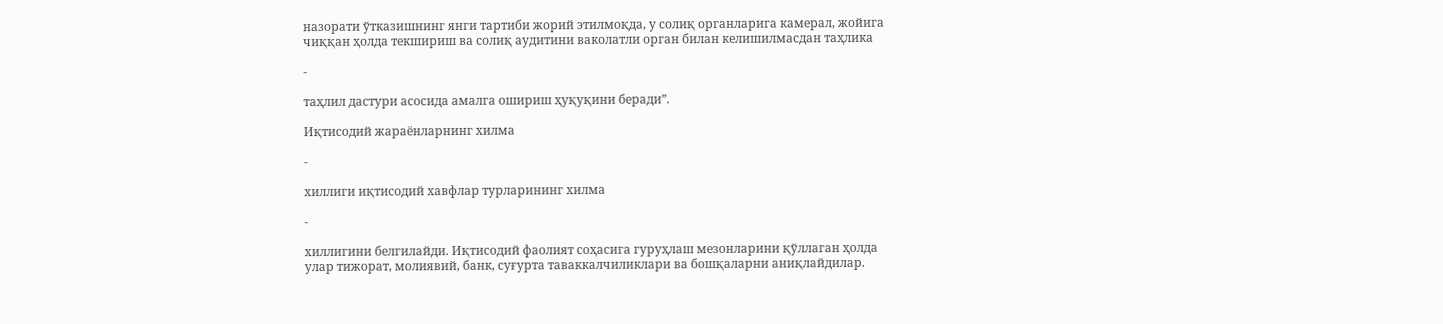назорати ўтказишнинг янги тартиби жорий этилмоқда, у солиқ органларига камерал, жойига
чиққан ҳолда текшириш ва солиқ аудитини ваколатли орган билан келишилмасдан таҳлика

-

таҳлил дастури асосида амалга ошириш ҳуқуқини беради”.

Иқтисодий жараёнларнинг хилма

-

хиллиги иқтисодий хавфлар турларининг хилма

-

хиллигини белгилайди. Иқтисодий фаолият соҳасига гуруҳлаш мезонларини қўллаган ҳолда
улар тижорат, молиявий, банк, суғурта таваккалчиликлари ва бошқаларни аниқлайдилар.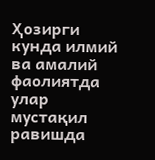Ҳозирги кунда илмий ва амалий фаолиятда улар мустақил равишда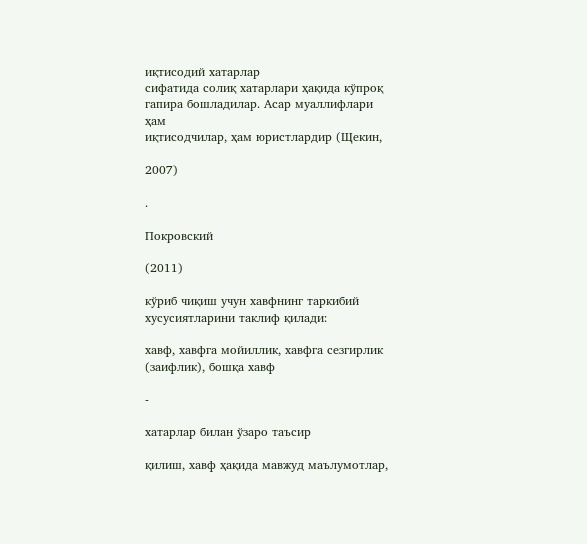иқтисодий хатарлар
сифатида солиқ хатарлари ҳақида кўпроқ гапира бошладилар. Асар муаллифлари ҳам
иқтисодчилар, ҳам юристлардир (Щекин,

2007)

.

Покровский

(2011)

кўриб чиқиш учун хавфнинг таркибий хусусиятларини таклиф қилади:

хавф, хавфга мойиллик, хавфга сезгирлик (заифлик), бошқа хавф

-

хатарлар билан ўзаро таъсир

қилиш, хавф ҳақида мавжуд маълумотлар,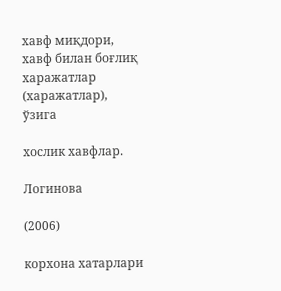хавф миқдори, хавф билан боғлиқ харажатлар
(харажатлар), ўзига

хослик хавфлар.

Логинова

(2006)

корхона хатарлари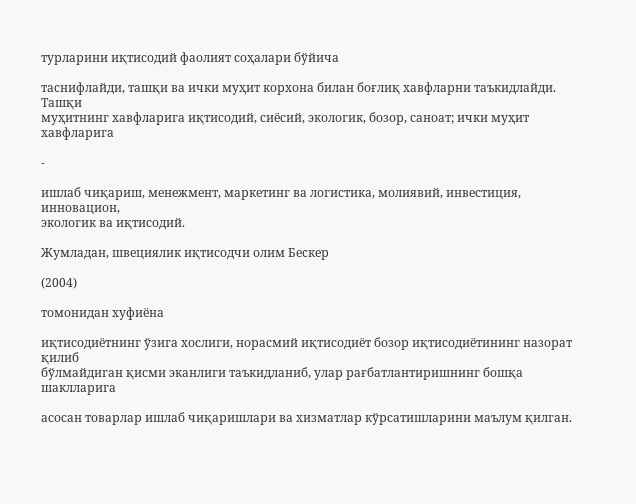турларини иқтисодий фаолият соҳалари бўйича

таснифлайди, ташқи ва ички муҳит корхона билан боғлиқ хавфларни таъкидлайди. Ташқи
муҳитнинг хавфларига иқтисодий, сиёсий, экологик, бозор, саноат; ички муҳит хавфларига

-

ишлаб чиқариш, менежмент, маркетинг ва логистика, молиявий, инвестиция, инновацион,
экологик ва иқтисодий.

Жумладан, швециялик иқтисодчи олим Беcкер

(2004)

томонидан хуфиёна

иқтисодиётнинг ўзига хослиги, норасмий иқтисодиёт бозор иқтисодиётининг назорат қилиб
бўлмайдиган қисми эканлиги таъкидланиб, улар рағбатлантиришнинг бошқа шаклларига

асосан товарлар ишлаб чиқаришлари ва хизматлар кўрсатишларини маълум қилган.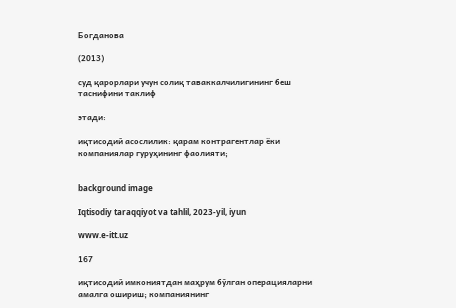Богданова

(2013)

суд қарорлари учун солиқ таваккалчилигининг беш таснифини таклиф

этади:

иқтисодий асослилик: қарам контрагентлар ёки компаниялар гуруҳининг фаолияти;


background image

Iqtisodiy taraqqiyot va tahlil, 2023-yil, iyun

www.e-itt.uz

167

иқтисодий имкониятдан маҳрум бўлган операцияларни амалга ошириш; компаниянинг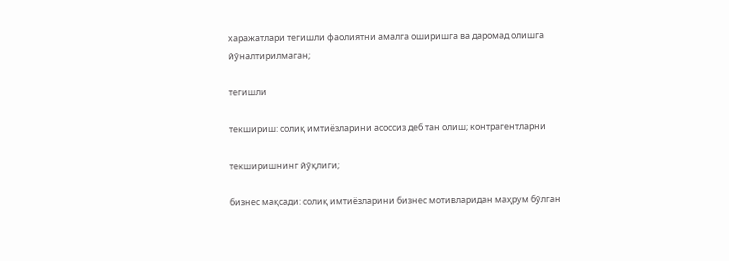харажатлари тегишли фаолиятни амалга оширишга ва даромад олишга йўналтирилмаган;

тегишли

текшириш: солиқ имтиёзларини асоссиз деб тан олиш; контрагентларни

текширишнинг йўқлиги;

бизнес мақсади: солиқ имтиёзларини бизнес мотивларидан маҳрум бўлган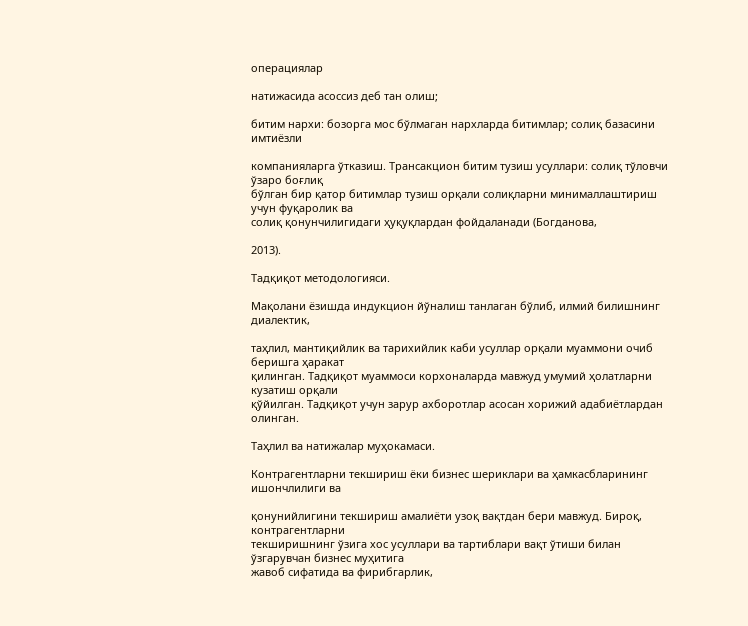операциялар

натижасида асоссиз деб тан олиш;

битим нархи: бозорга мос бўлмаган нархларда битимлар; солиқ базасини имтиёзли

компанияларга ўтказиш. Трансакцион битим тузиш усуллари: солиқ тўловчи ўзаро боғлиқ
бўлган бир қатор битимлар тузиш орқали солиқларни минималлаштириш учун фуқаролик ва
солиқ қонунчилигидаги ҳуқуқлардан фойдаланади (Богданова,

2013).

Тадқиқот методологияси.

Мақолани ёзишда индукцион йўналиш танлаган бўлиб, илмий билишнинг диалектик,

таҳлил, мантиқийлик ва тарихийлик каби усуллар орқали муаммони очиб беришга ҳаракат
қилинган. Тадқиқот муаммоси корхоналарда мавжуд умумий ҳолатларни кузатиш орқали
қўйилган. Тадқиқот учун зарур ахборотлар асосан хорижий адабиётлардан олинган.

Таҳлил ва натижалар муҳокамаси.

Контрагентларни текшириш ёки бизнес шериклари ва ҳамкасбларининг ишончлилиги ва

қонунийлигини текшириш амалиёти узоқ вақтдан бери мавжуд. Бироқ, контрагентларни
текширишнинг ўзига хос усуллари ва тартиблари вақт ўтиши билан ўзгарувчан бизнес муҳитига
жавоб сифатида ва фирибгарлик,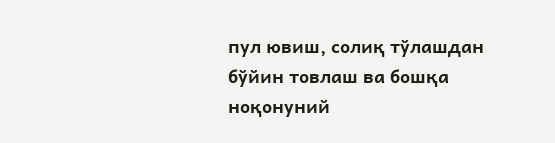пул ювиш, солиқ тўлашдан бўйин товлаш ва бошқа ноқонуний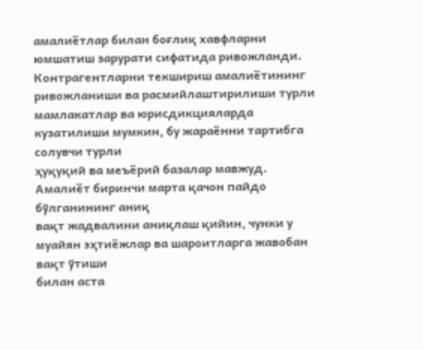амалиётлар билан боғлиқ хавфларни юмшатиш зарурати сифатида ривожланди.
Контрагентларни текшириш амалиётининг ривожланиши ва расмийлаштирилиши турли
мамлакатлар ва юрисдикцияларда кузатилиши мумкин, бу жараённи тартибга солувчи турли
ҳуқуқий ва меъёрий базалар мавжуд. Aмалиёт биринчи марта қачон пайдо бўлганининг аниқ
вақт жадвалини аниқлаш қийин, чунки у муайян эҳтиёжлар ва шароитларга жавобан вақт ўтиши
билан аста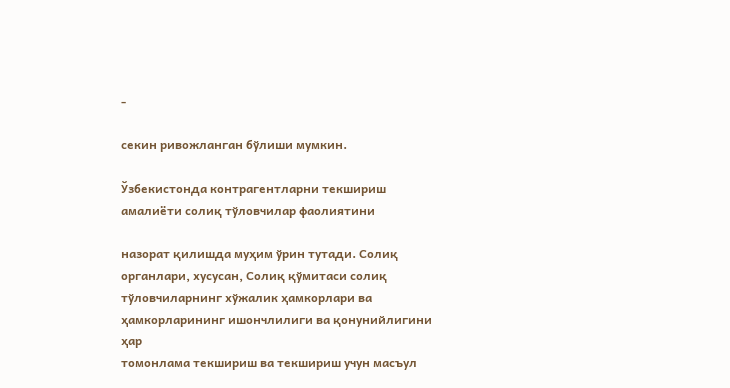-

секин ривожланган бўлиши мумкин.

Ўзбекистонда контрагентларни текшириш амалиёти солиқ тўловчилар фаолиятини

назорат қилишда муҳим ўрин тутади. Солиқ органлари, хусусан, Солиқ қўмитаси солиқ
тўловчиларнинг хўжалик ҳамкорлари ва ҳамкорларининг ишончлилиги ва қонунийлигини ҳар
томонлама текшириш ва текшириш учун масъул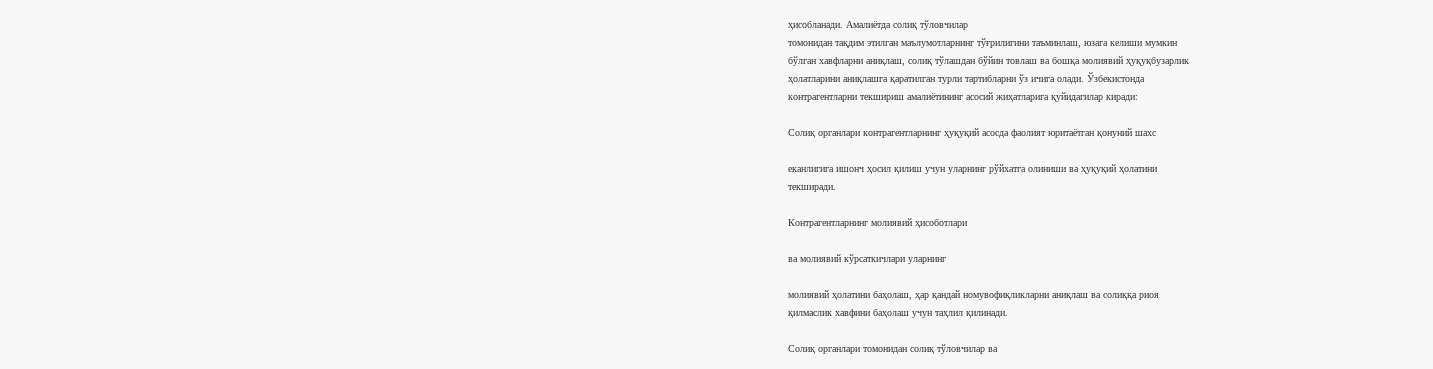ҳисобланади. Aмалиётда солиқ тўловчилар
томонидан тақдим этилган маълумотларнинг тўғрилигини таъминлаш, юзага келиши мумкин
бўлган хавфларни аниқлаш, солиқ тўлашдан бўйин товлаш ва бошқа молиявий ҳуқуқбузарлик
ҳолатларини аниқлашга қаратилган турли тартибларни ўз ичига олади. Ўзбекистонда
контрагентларни текшириш амалиётининг асосий жиҳатларига қуйидагилар киради:

Солиқ органлари контрагентларнинг ҳуқуқий асосда фаолият юритаётган қонуний шахс

еканлигига ишонч ҳосил қилиш учун уларнинг рўйхатга олиниши ва ҳуқуқий ҳолатини
текширади.

Контрагентларнинг молиявий ҳисоботлари

ва молиявий кўрсаткичлари уларнинг

молиявий ҳолатини баҳолаш, ҳар қандай номувофиқликларни аниқлаш ва солиққа риоя
қилмаслик хавфини баҳолаш учун таҳлил қилинади.

Солиқ органлари томонидан солиқ тўловчилар ва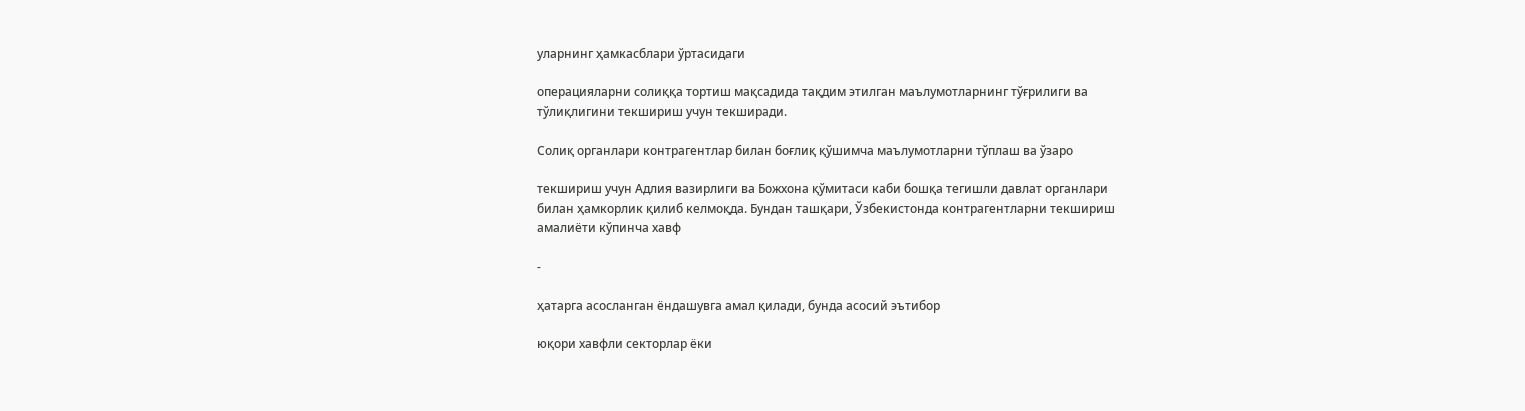уларнинг ҳамкасблари ўртасидаги

операцияларни солиққа тортиш мақсадида тақдим этилган маълумотларнинг тўғрилиги ва
тўлиқлигини текшириш учун текширади.

Солиқ органлари контрагентлар билан боғлиқ қўшимча маълумотларни тўплаш ва ўзаро

текшириш учун Aдлия вазирлиги ва Божхона қўмитаси каби бошқа тегишли давлат органлари
билан ҳамкорлик қилиб келмоқда. Бундан ташқари, Ўзбекистонда контрагентларни текшириш
амалиёти кўпинча хавф

-

ҳатарга асосланган ёндашувга амал қилади, бунда асосий эътибор

юқори хавфли секторлар ёки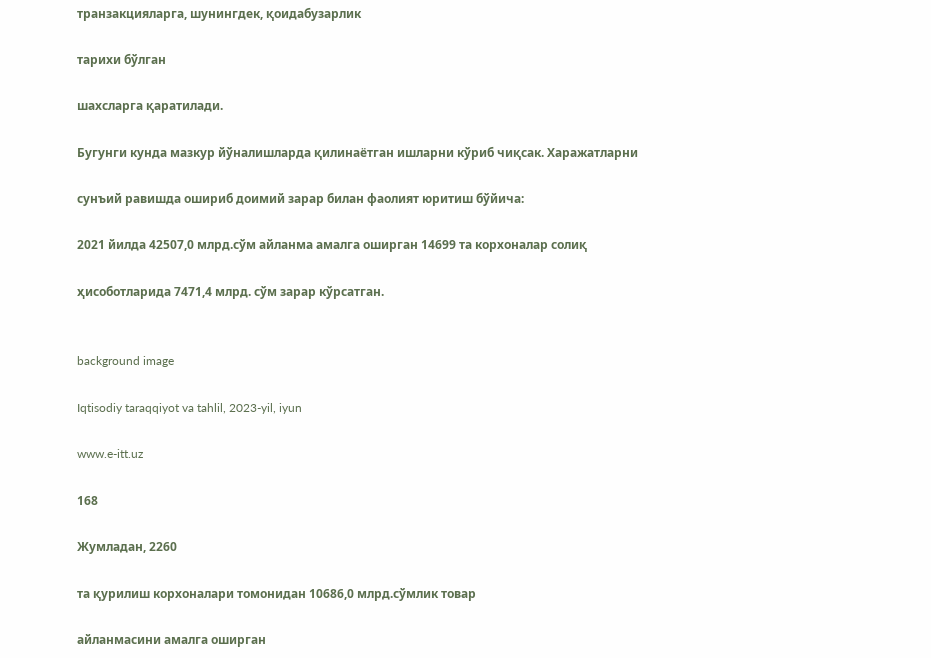транзакцияларга, шунингдек, қоидабузарлик

тарихи бўлган

шахсларга қаратилади.

Бугунги кунда мазкур йўналишларда қилинаётган ишларни кўриб чиқсак. Харажатларни

сунъий равишда ошириб доимий зарар билан фаолият юритиш бўйича:

2021 йилда 42507,0 млрд.сўм айланма амалга оширган 14699 та корхоналар солиқ

ҳисоботларида 7471,4 млрд. сўм зарар кўрсатган.


background image

Iqtisodiy taraqqiyot va tahlil, 2023-yil, iyun

www.e-itt.uz

168

Жумладан, 2260

та қурилиш корхоналари томонидан 10686,0 млрд.сўмлик товар

айланмасини амалга оширган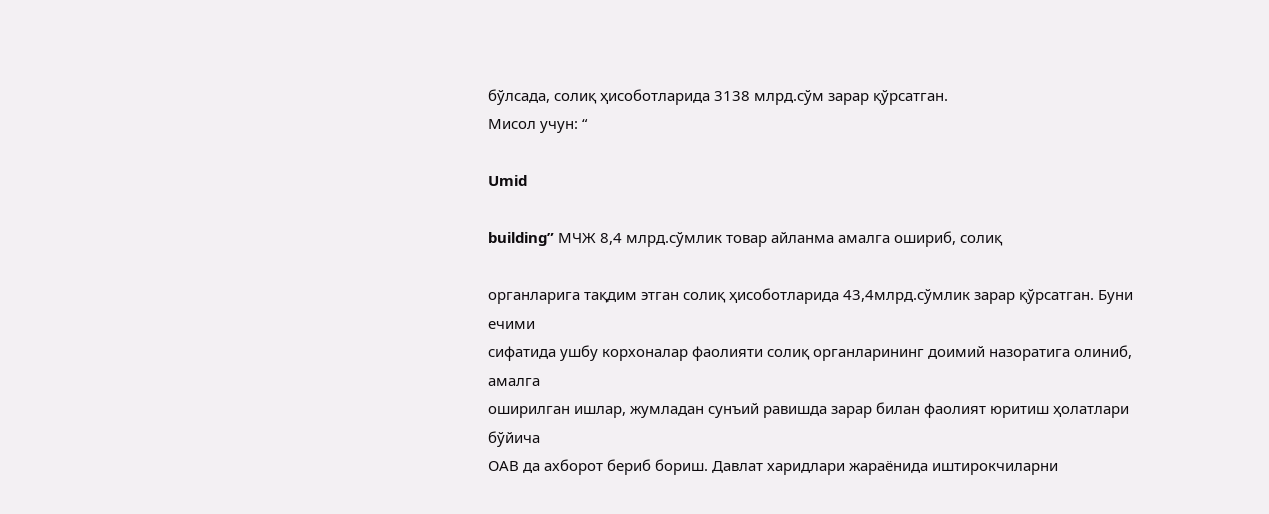бўлсада, солиқ ҳисоботларида 3138 млрд.сўм зарар қўрсатган.
Мисол учун: “

Umid

building” МЧЖ 8,4 млрд.сўмлик товар айланма амалга ошириб, солиқ

органларига тақдим этган солиқ ҳисоботларида 43,4млрд.сўмлик зарар қўрсатган. Буни ечими
сифатида ушбу корхоналар фаолияти солиқ органларининг доимий назоратига олиниб, амалга
оширилган ишлар, жумладан сунъий равишда зарар билан фаолият юритиш ҳолатлари бўйича
ОАВ да ахборот бериб бориш. Давлат харидлари жараёнида иштирокчиларни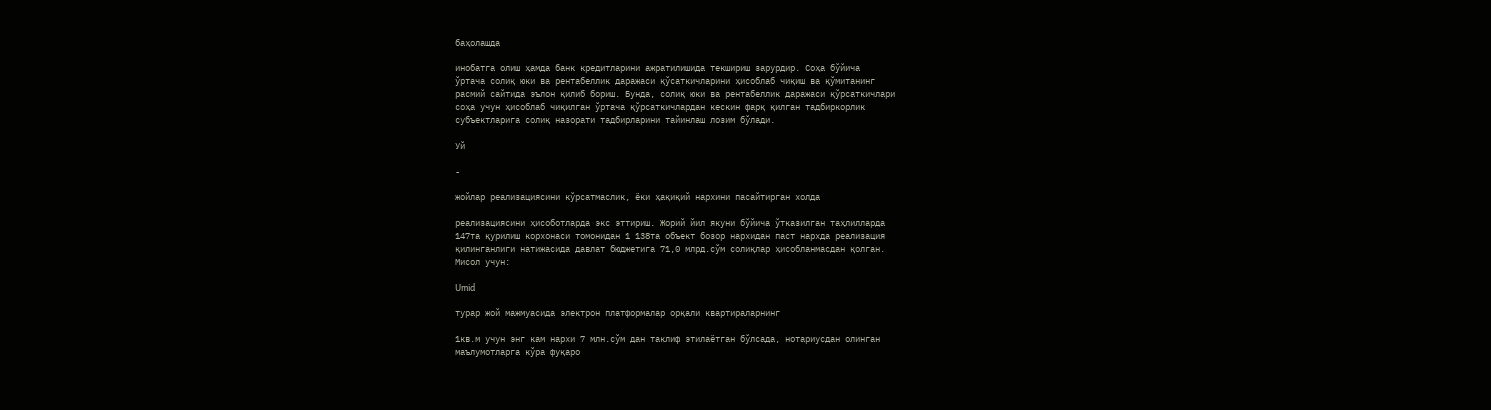баҳолашда

инобатга олиш ҳамда банк кредитларини ажратилишида текшириш зарурдир. Соҳа бўйича
ўртача солиқ юки ва рентабеллик даражаси қўсаткичларини ҳисоблаб чиқиш ва қўмитанинг
расмий сайтида эълон қилиб бориш. Бунда, солиқ юки ва рентабеллик даражаси қўрсаткичлари
соҳа учун ҳисоблаб чиқилган ўртача қўрсаткичлардан кескин фарқ қилган тадбиркорлик
субъектларига солиқ назорати тадбирларини тайинлаш лозим бўлади.

Уй

-

жойлар реализациясини кўрсатмаслик, ёки ҳақиқий нархини пасайтирган холда

реализациясини ҳисоботларда экс эттириш. Жорий йил якуни бўйича ўтказилган таҳлилларда
147та қурилиш корхонаси томонидан 1 138та объект бозор нархидан паст нархда реализация
қилинганлиги натижасида давлат бюджетига 71,0 млрд.сўм солиқлар ҳисобланмасдан қолган.
Мисол учун:

Umid

турар жой мажмуасида электрон платформалар орқали квартираларнинг

1кв.м учун энг кам нархи 7 млн.сўм дан таклиф этилаётган бўлсада, нотариусдан олинган
маълумотларга кўра фуқаро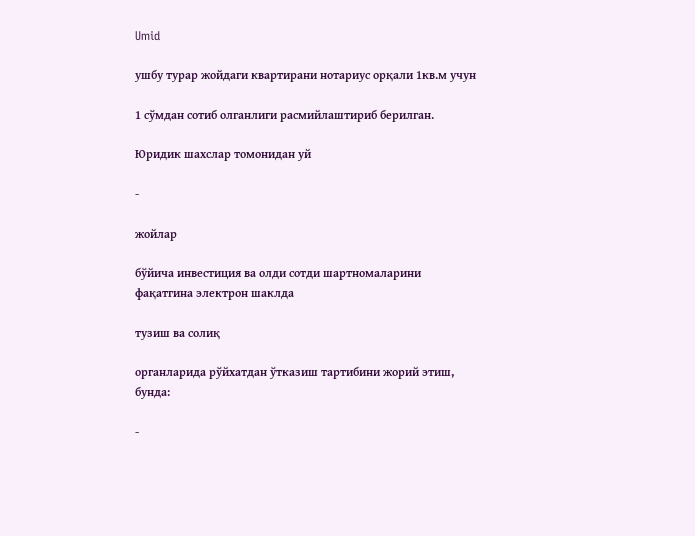Umid

ушбу турар жойдаги квартирани нотариус орқали 1кв.м учун

1 сўмдан сотиб олганлиги расмийлаштириб берилган.

Юридик шахслар томонидан уй

-

жойлар

бўйича инвестиция ва олди сотди шартномаларини фақатгина электрон шаклда

тузиш ва солиқ

органларида рўйхатдан ўтказиш тартибини жорий этиш, бунда:

-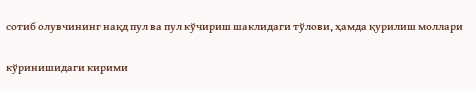сотиб олувчининг нақд пул ва пул кўчириш шаклидаги тўлови, ҳамда қурилиш моллари

кўринишидаги кирими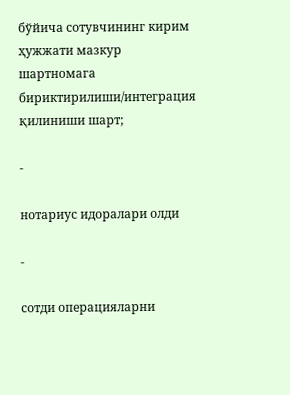бўйича сотувчининг кирим ҳужжати мазкур шартномага
бириктирилиши/интеграция қилиниши шарт;

-

нотариус идоралари олди

-

сотди операцияларни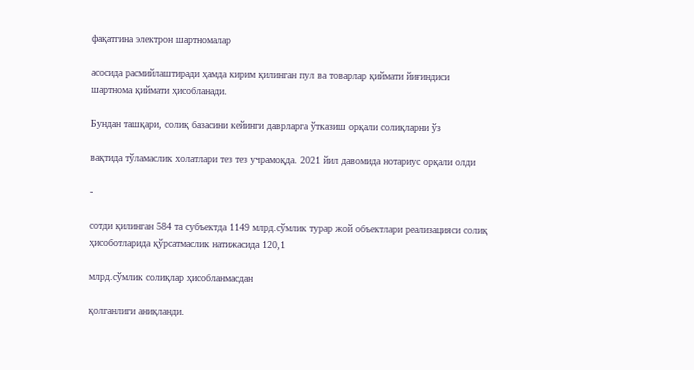фақатгина электрон шартномалар

асосида расмийлаштиради ҳамда кирим қилинган пул ва товарлар қиймати йиғиндиси
шартнома қиймати ҳисобланади.

Бундан ташқари, солиқ базасини кейинги даврларга ўтказиш орқали солиқларни ўз

вақтида тўламаслик холатлари тез тез учрамоқда. 2021 йил давомида нотариус орқали олди

-

сотди қилинган 584 та субъектда 1149 млрд.сўмлик турар жой объектлари реализацияси солиқ
ҳисоботларида қўрсатмаслик натижасида 120,1

млрд.сўмлик солиқлар ҳисобланмасдан

қолганлиги аниқланди.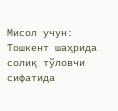Мисол учун: Тошкент шаҳрида солиқ тўловчи сифатида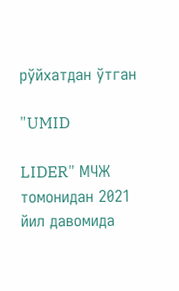рўйхатдан ўтган

"UMID

LIDER" МЧЖ томонидан 2021 йил давомида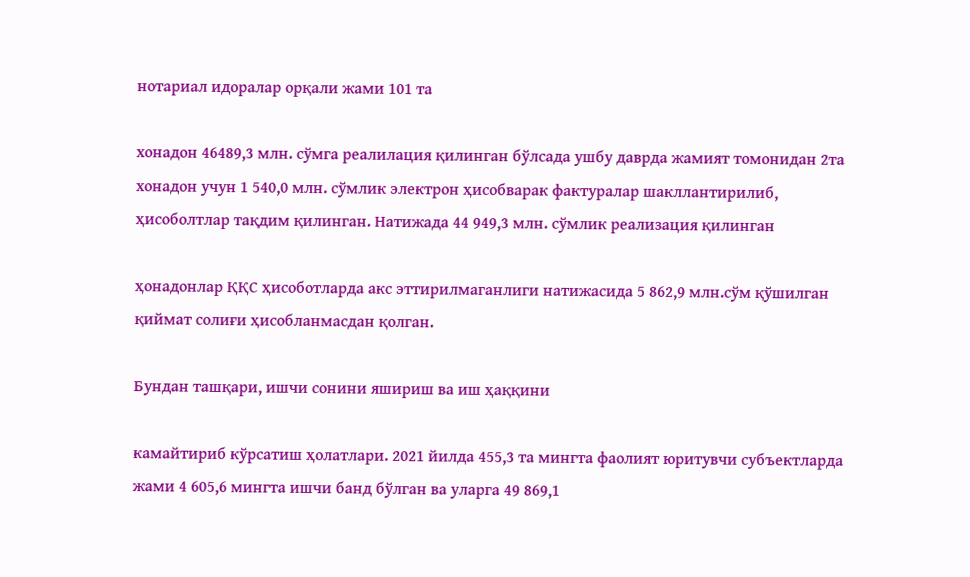нотариал идоралар орқали жами 101 та

хонадон 46489,3 млн. сўмга реалилация қилинган бўлсада ушбу даврда жамият томонидан 2та
хонадон учун 1 540,0 млн. сўмлик электрон ҳисобварак фактуралар шакллантирилиб,
ҳисоболтлар тақдим қилинган. Натижада 44 949,3 млн. сўмлик реализация қилинган

ҳонадонлар ҚҚС ҳисоботларда акс эттирилмаганлиги натижасида 5 862,9 млн.сўм қўшилган
қиймат солиғи ҳисобланмасдан қолган.

Бундан ташқари, ишчи сонини яшириш ва иш ҳаққини

камайтириб кўрсатиш ҳолатлари. 2021 йилда 455,3 та мингта фаолият юритувчи субъектларда
жами 4 605,6 мингта ишчи банд бўлган ва уларга 49 869,1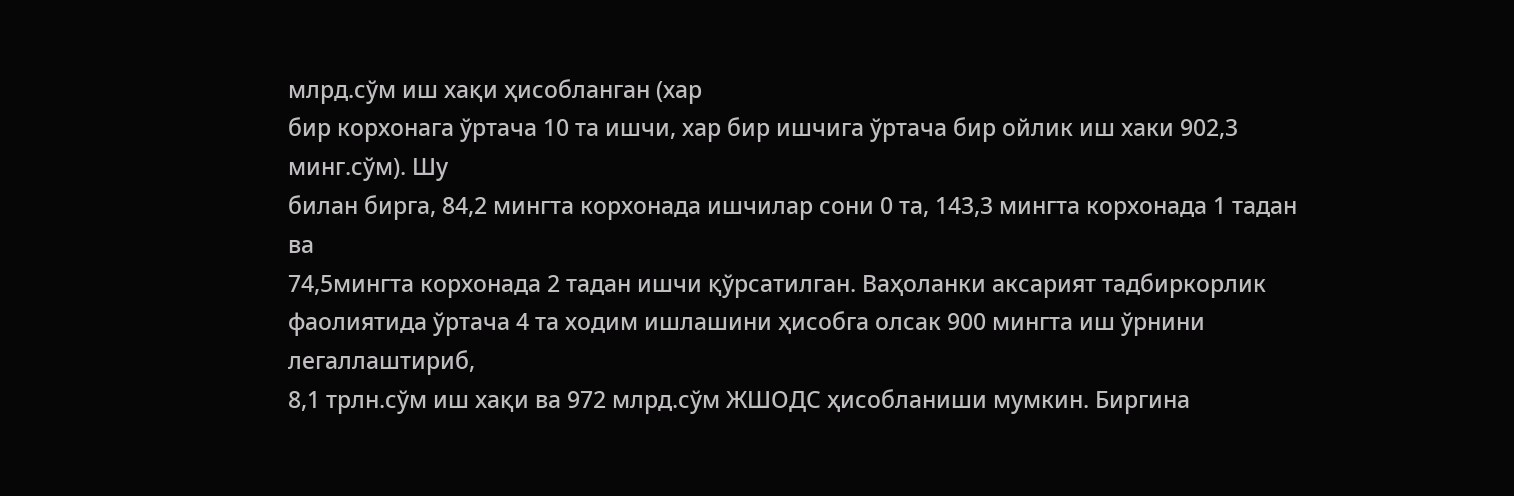млрд.сўм иш хақи ҳисобланган (хар
бир корхонага ўртача 10 та ишчи, хар бир ишчига ўртача бир ойлик иш хаки 902,3 минг.сўм). Шу
билан бирга, 84,2 мингта корхонада ишчилар сони 0 та, 143,3 мингта корхонада 1 тадан ва
74,5мингта корхонада 2 тадан ишчи қўрсатилган. Ваҳоланки аксарият тадбиркорлик
фаолиятида ўртача 4 та ходим ишлашини ҳисобга олсак 900 мингта иш ўрнини легаллаштириб,
8,1 трлн.сўм иш хақи ва 972 млрд.сўм ЖШОДС ҳисобланиши мумкин. Биргина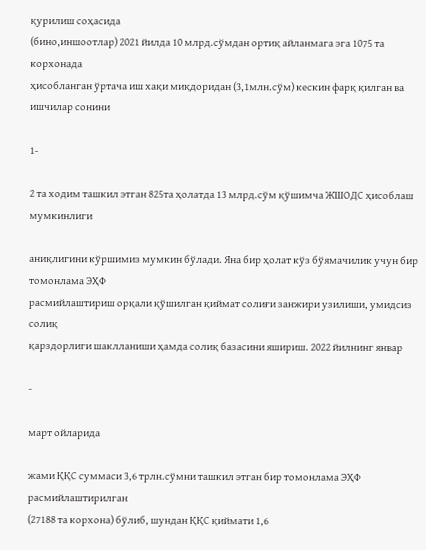қурилиш соҳасида
(бино,иншоотлар) 2021 йилда 10 млрд.сўмдан ортиқ айланмага эга 1075 та корхонада
ҳисобланган ўртача иш хақи миқдоридан (3,1млн.сўм) кескин фарқ қилган ва ишчилар сонини

1-

2 та ходим ташкил этган 825та ҳолатда 13 млрд.сўм қўшимча ЖШОДС ҳисоблаш мумкинлиги

аниқлигини кўршимиз мумкин бўлади. Яна бир ҳолат кўз бўямачилик учун бир томонлама ЭҲФ
расмийлаштириш орқали қўшилган қиймат солиғи занжири узилиши, умидсиз солиқ
қарздорлиги шаклланиши ҳамда солиқ базасини яшириш. 2022 йилнинг январ

-

март ойларида

жами ҚҚС суммаси 3,6 трлн.сўмни ташкил этган бир томонлама ЭҲФ расмийлаштирилган
(27188 та корхона) бўлиб, шундан ҚҚС қиймати 1,6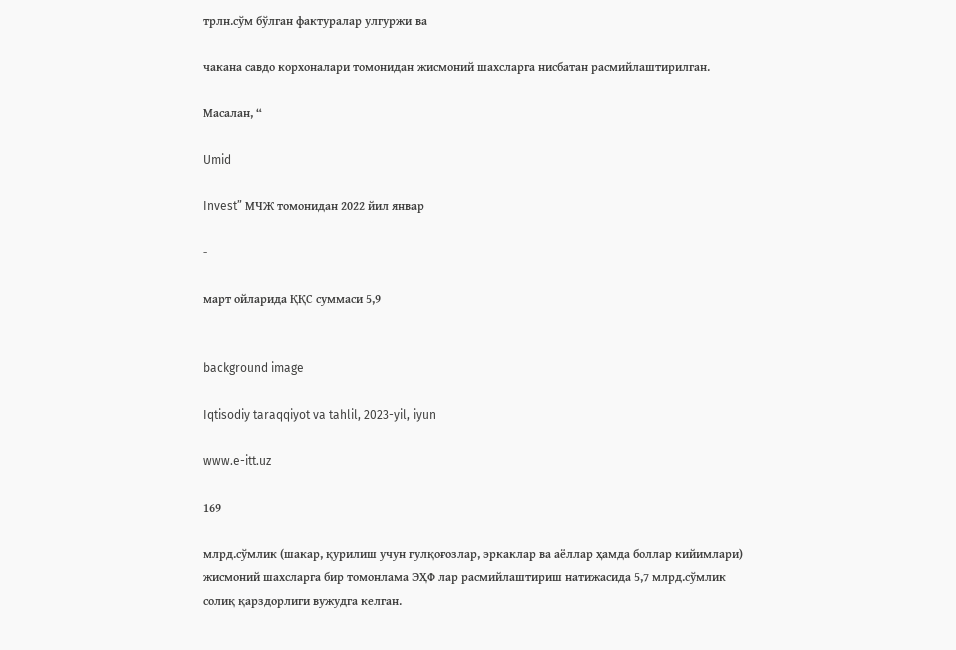трлн.сўм бўлган фактуралар улгуржи ва

чакана савдо корхоналари томонидан жисмоний шахсларга нисбатан расмийлаштирилган.

Масалан, “

Umid

Invest” МЧЖ томонидан 2022 йил январ

-

март ойларида ҚҚС суммаси 5,9


background image

Iqtisodiy taraqqiyot va tahlil, 2023-yil, iyun

www.e-itt.uz

169

млрд.сўмлик (шакар, қурилиш учун гулқоғозлар, эркаклар ва аёллар ҳамда боллар кийимлари)
жисмоний шахсларга бир томонлама ЭҲФ лар расмийлаштириш натижасида 5,7 млрд.сўмлик
солиқ қарздорлиги вужудга келган.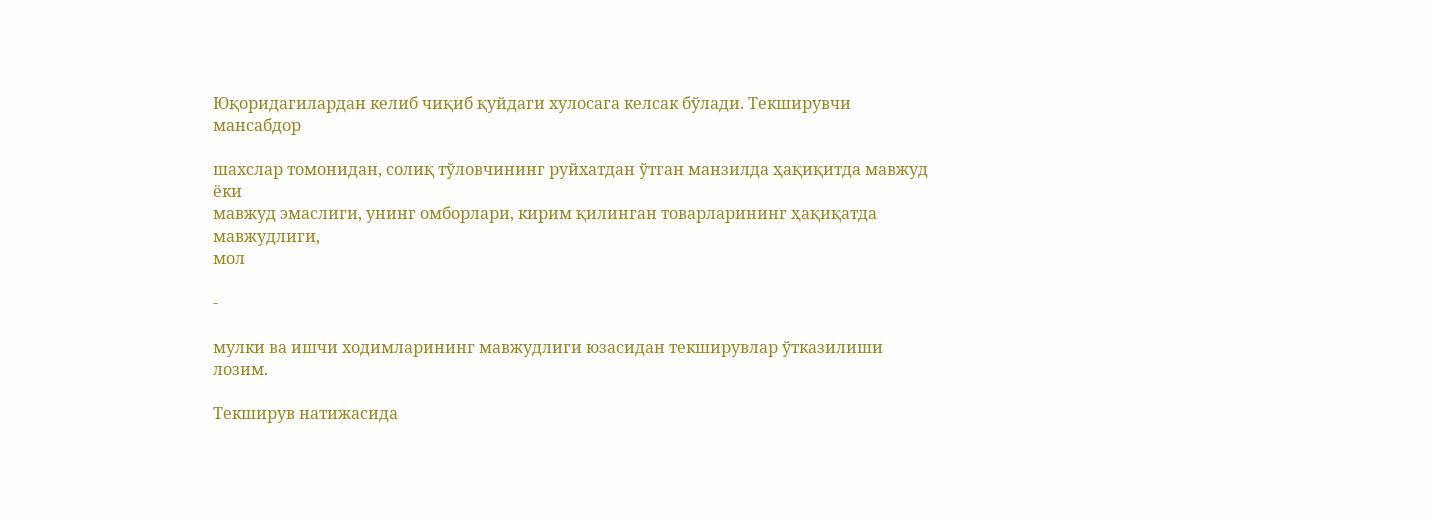Юқоридагилардан келиб чиқиб қуйдаги хулосага келсак бўлади. Текширувчи мансабдор

шахслар томонидан, солиқ тўловчининг руйхатдан ўтган манзилда ҳақиқитда мавжуд ёки
мавжуд эмаслиги, унинг омборлари, кирим қилинган товарларининг ҳақиқатда мавжудлиги,
мол

-

мулки ва ишчи ходимларининг мавжудлиги юзасидан текширувлар ўтказилиши лозим.

Текширув натижасида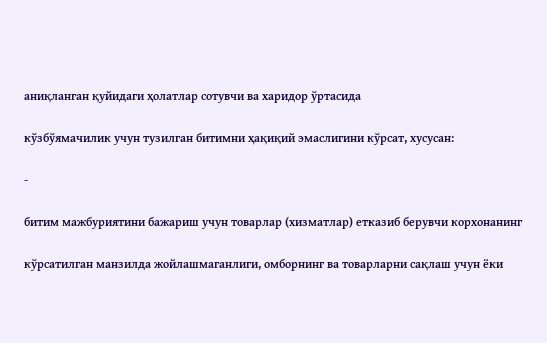аниқланган қуйидаги ҳолатлар сотувчи ва харидор ўртасида

кўзбўямачилик учун тузилган битимни ҳақиқий эмаслигини кўрсат, хусусан:

-

битим мажбуриятини бажариш учун товарлар (хизматлар) етказиб берувчи корхонанинг

кўрсатилган манзилда жойлашмаганлиги, омборнинг ва товарларни сақлаш учун ёки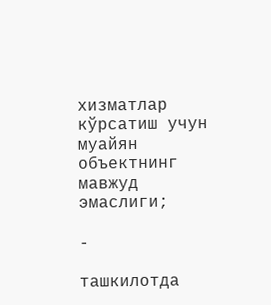хизматлар
кўрсатиш учун муайян объектнинг мавжуд эмаслиги;

-

ташкилотда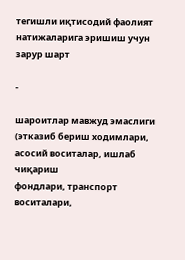тегишли иқтисодий фаолият натижаларига эришиш учун зарур шарт

-

шароитлар мавжуд эмаслиги (этказиб бериш ходимлари, асосий воситалар, ишлаб чиқариш
фондлари, транспорт воситалари,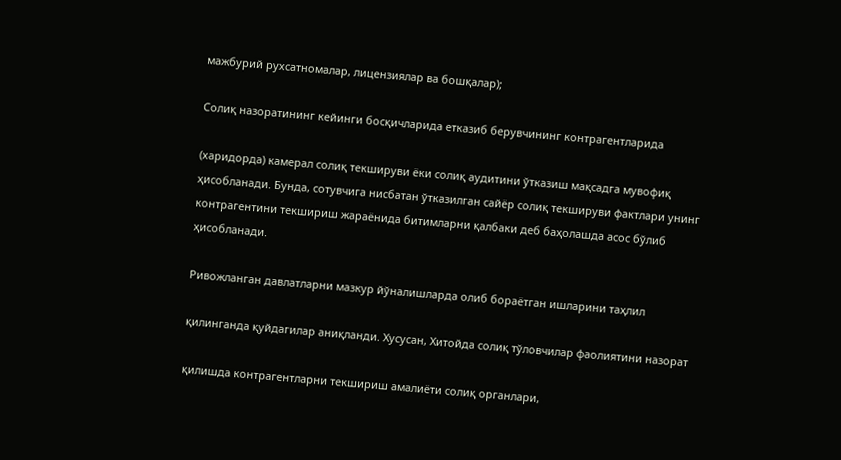мажбурий рухсатномалар, лицензиялар ва бошқалар);

Cолиқ назоратининг кейинги босқичларида етказиб берувчининг контрагентларида

(харидорда) камерал солиқ текшируви ёки солиқ аудитини ўтказиш мақсадга мувофиқ
ҳисобланади. Бунда, сотувчига нисбатан ўтказилган сайёр солиқ текшируви фактлари унинг
контрагентини текшириш жараёнида битимларни қалбаки деб баҳолашда асос бўлиб
ҳисобланади.

Ривожланган давлатларни мазкур йўналишларда олиб бораётган ишларини таҳлил

қилинганда қуйдагилар аниқланди. Хусусан, Хитойда солиқ тўловчилар фаолиятини назорат

қилишда контрагентларни текшириш амалиёти солиқ органлари,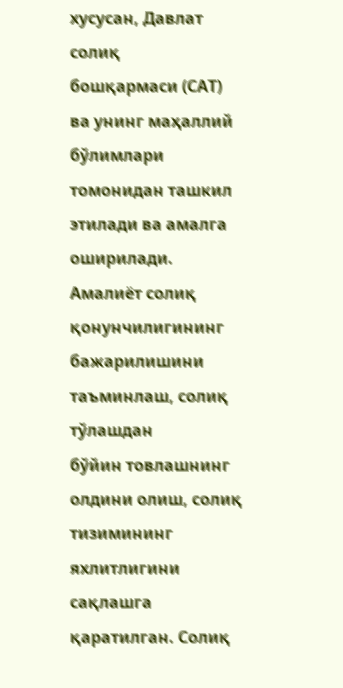хусусан, Давлат солиқ
бошқармаси (СAТ) ва унинг маҳаллий бўлимлари томонидан ташкил этилади ва амалга
оширилади. Aмалиёт солиқ қонунчилигининг бажарилишини таъминлаш, солиқ тўлашдан
бўйин товлашнинг олдини олиш, солиқ тизимининг яхлитлигини сақлашга қаратилган. Солиқ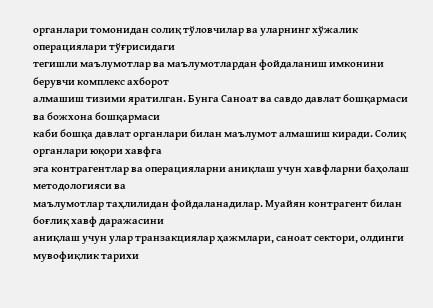органлари томонидан солиқ тўловчилар ва уларнинг хўжалик операциялари тўғрисидаги
тегишли маълумотлар ва маълумотлардан фойдаланиш имконини берувчи комплекс ахборот
алмашиш тизими яратилган. Бунга Саноат ва савдо давлат бошқармаси ва божхона бошқармаси
каби бошқа давлат органлари билан маълумот алмашиш киради. Солиқ органлари юқори хавфга
эга контрагентлар ва операцияларни аниқлаш учун хавфларни баҳолаш методологияси ва
маълумотлар таҳлилидан фойдаланадилар. Муайян контрагент билан боғлиқ хавф даражасини
аниқлаш учун улар транзакциялар ҳажмлари, саноат сектори, олдинги мувофиқлик тарихи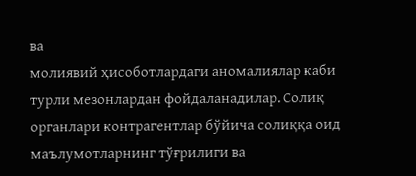ва
молиявий ҳисоботлардаги аномалиялар каби турли мезонлардан фойдаланадилар. Солиқ
органлари контрагентлар бўйича солиққа оид маълумотларнинг тўғрилиги ва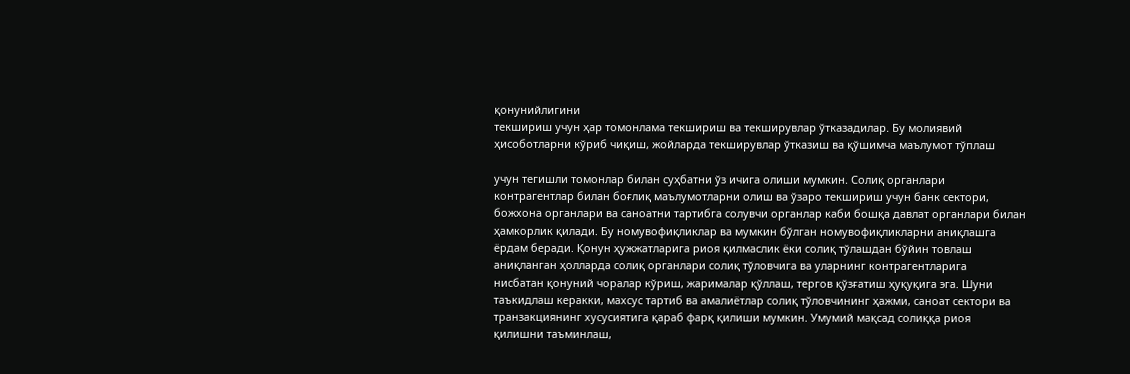қонунийлигини
текшириш учун ҳар томонлама текшириш ва текширувлар ўтказадилар. Бу молиявий
ҳисоботларни кўриб чиқиш, жойларда текширувлар ўтказиш ва қўшимча маълумот тўплаш

учун тегишли томонлар билан суҳбатни ўз ичига олиши мумкин. Солиқ органлари
контрагентлар билан боғлиқ маълумотларни олиш ва ўзаро текшириш учун банк сектори,
божхона органлари ва саноатни тартибга солувчи органлар каби бошқа давлат органлари билан
ҳамкорлик қилади. Бу номувофиқликлар ва мумкин бўлган номувофиқликларни аниқлашга
ёрдам беради. Қонун ҳужжатларига риоя қилмаслик ёки солиқ тўлашдан бўйин товлаш
аниқланган ҳолларда солиқ органлари солиқ тўловчига ва уларнинг контрагентларига
нисбатан қонуний чоралар кўриш, жарималар қўллаш, тергов қўзғатиш ҳуқуқига эга. Шуни
таъкидлаш керакки, махсус тартиб ва амалиётлар солиқ тўловчининг ҳажми, саноат сектори ва
транзакциянинг хусусиятига қараб фарқ қилиши мумкин. Умумий мақсад солиққа риоя
қилишни таъминлаш,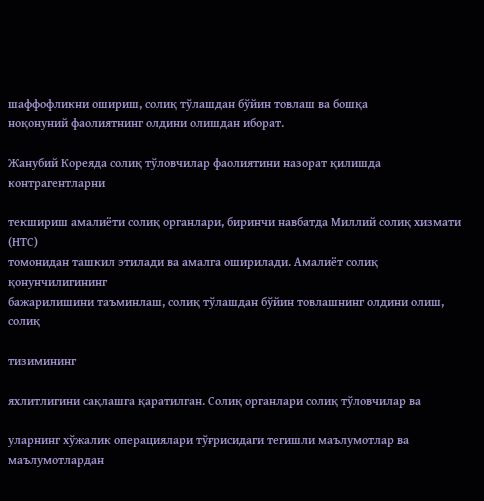шаффофликни ошириш, солиқ тўлашдан бўйин товлаш ва бошқа
ноқонуний фаолиятнинг олдини олишдан иборат.

Жанубий Кореяда солиқ тўловчилар фаолиятини назорат қилишда контрагентларни

текшириш амалиёти солиқ органлари, биринчи навбатда Миллий солиқ хизмати (НТС)
томонидан ташкил этилади ва амалга оширилади. Aмалиёт солиқ қонунчилигининг
бажарилишини таъминлаш, солиқ тўлашдан бўйин товлашнинг олдини олиш, солиқ

тизимининг

яхлитлигини сақлашга қаратилган. Солиқ органлари солиқ тўловчилар ва

уларнинг хўжалик операциялари тўғрисидаги тегишли маълумотлар ва маълумотлардан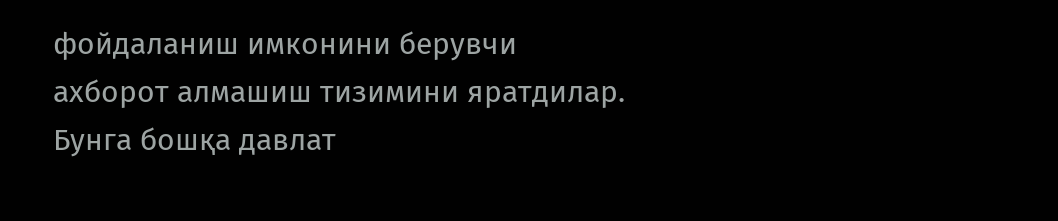фойдаланиш имконини берувчи ахборот алмашиш тизимини яратдилар. Бунга бошқа давлат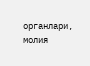органлари, молия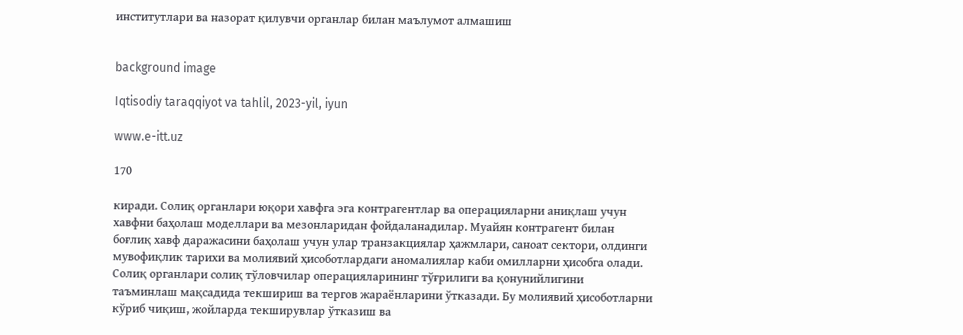институтлари ва назорат қилувчи органлар билан маълумот алмашиш


background image

Iqtisodiy taraqqiyot va tahlil, 2023-yil, iyun

www.e-itt.uz

170

киради. Солиқ органлари юқори хавфга эга контрагентлар ва операцияларни аниқлаш учун
хавфни баҳолаш моделлари ва мезонларидан фойдаланадилар. Муайян контрагент билан
боғлиқ хавф даражасини баҳолаш учун улар транзакциялар ҳажмлари, саноат сектори, олдинги
мувофиқлик тарихи ва молиявий ҳисоботлардаги аномалиялар каби омилларни ҳисобга олади.
Солиқ органлари солиқ тўловчилар операцияларининг тўғрилиги ва қонунийлигини
таъминлаш мақсадида текшириш ва тергов жараёнларини ўтказади. Бу молиявий ҳисоботларни
кўриб чиқиш, жойларда текширувлар ўтказиш ва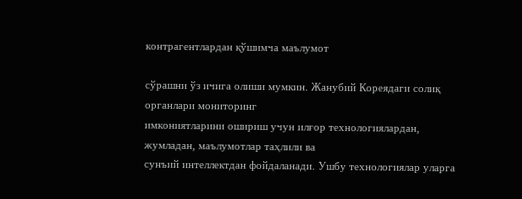контрагентлардан қўшимча маълумот

сўрашни ўз ичига олиши мумкин. Жанубий Кореядаги солиқ органлари мониторинг
имкониятларини ошириш учун илғор технологиялардан, жумладан, маълумотлар таҳлили ва
сунъий интеллектдан фойдаланади. Ушбу технологиялар уларга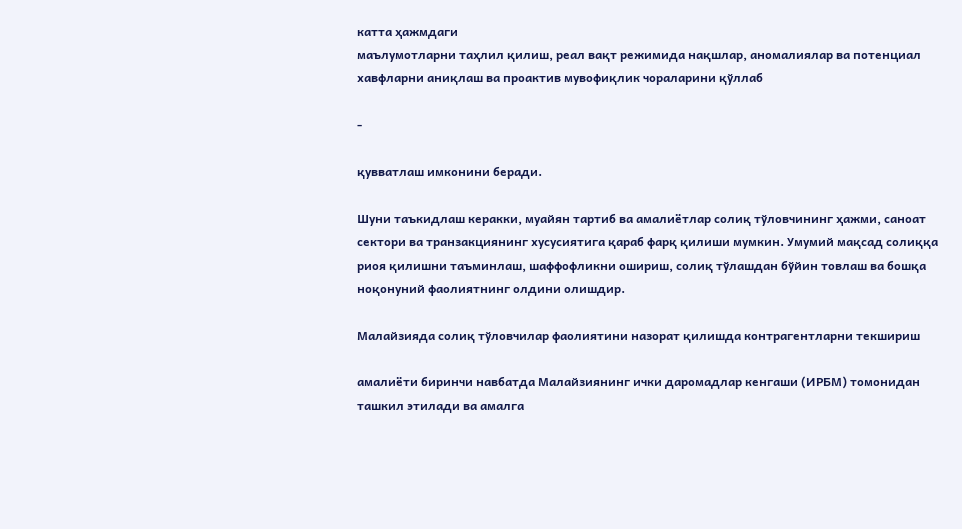катта ҳажмдаги
маълумотларни таҳлил қилиш, реал вақт режимида нақшлар, аномалиялар ва потенциал
хавфларни аниқлаш ва проактив мувофиқлик чораларини қўллаб

-

қувватлаш имконини беради.

Шуни таъкидлаш керакки, муайян тартиб ва амалиётлар солиқ тўловчининг ҳажми, саноат
сектори ва транзакциянинг хусусиятига қараб фарқ қилиши мумкин. Умумий мақсад солиққа
риоя қилишни таъминлаш, шаффофликни ошириш, солиқ тўлашдан бўйин товлаш ва бошқа
ноқонуний фаолиятнинг олдини олишдир.

Малайзияда солиқ тўловчилар фаолиятини назорат қилишда контрагентларни текшириш

амалиёти биринчи навбатда Малайзиянинг ички даромадлар кенгаши (ИРБМ) томонидан
ташкил этилади ва амалга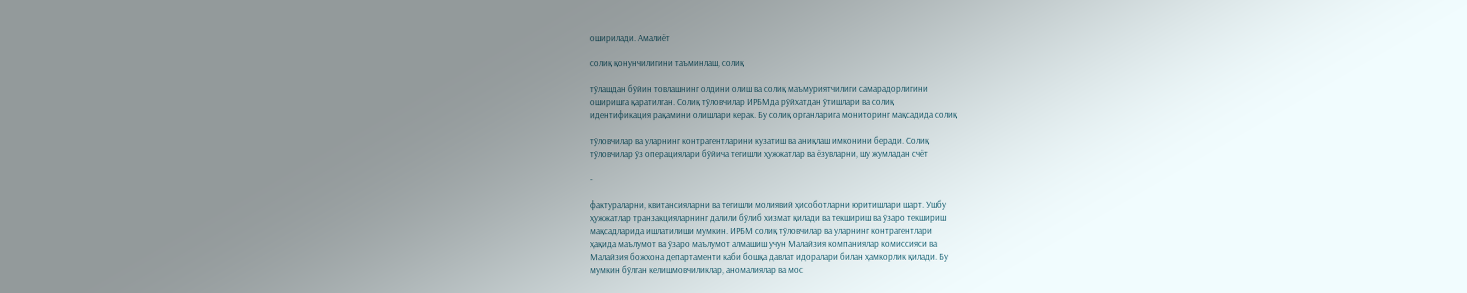оширилади. Aмалиёт

солиқ қонунчилигини таъминлаш, солиқ

тўлашдан бўйин товлашнинг олдини олиш ва солиқ маъмуриятчилиги самарадорлигини
оширишга қаратилган. Солиқ тўловчилар ИРБМда рўйхатдан ўтишлари ва солиқ
идентификация рақамини олишлари керак. Бу солиқ органларига мониторинг мақсадида солиқ

тўловчилар ва уларнинг контрагентларини кузатиш ва аниқлаш имконини беради. Солиқ
тўловчилар ўз операциялари бўйича тегишли ҳужжатлар ва ёзувларни, шу жумладан счёт

-

фактураларни, квитансияларни ва тегишли молиявий ҳисоботларни юритишлари шарт. Ушбу
ҳужжатлар транзакцияларнинг далили бўлиб хизмат қилади ва текшириш ва ўзаро текшириш
мақсадларида ишлатилиши мумкин. ИРБМ солиқ тўловчилар ва уларнинг контрагентлари
ҳақида маълумот ва ўзаро маълумот алмашиш учун Малайзия компаниялар комиссияси ва
Малайзия божхона департаменти каби бошқа давлат идоралари билан ҳамкорлик қилади. Бу
мумкин бўлган келишмовчиликлар, аномалиялар ва мос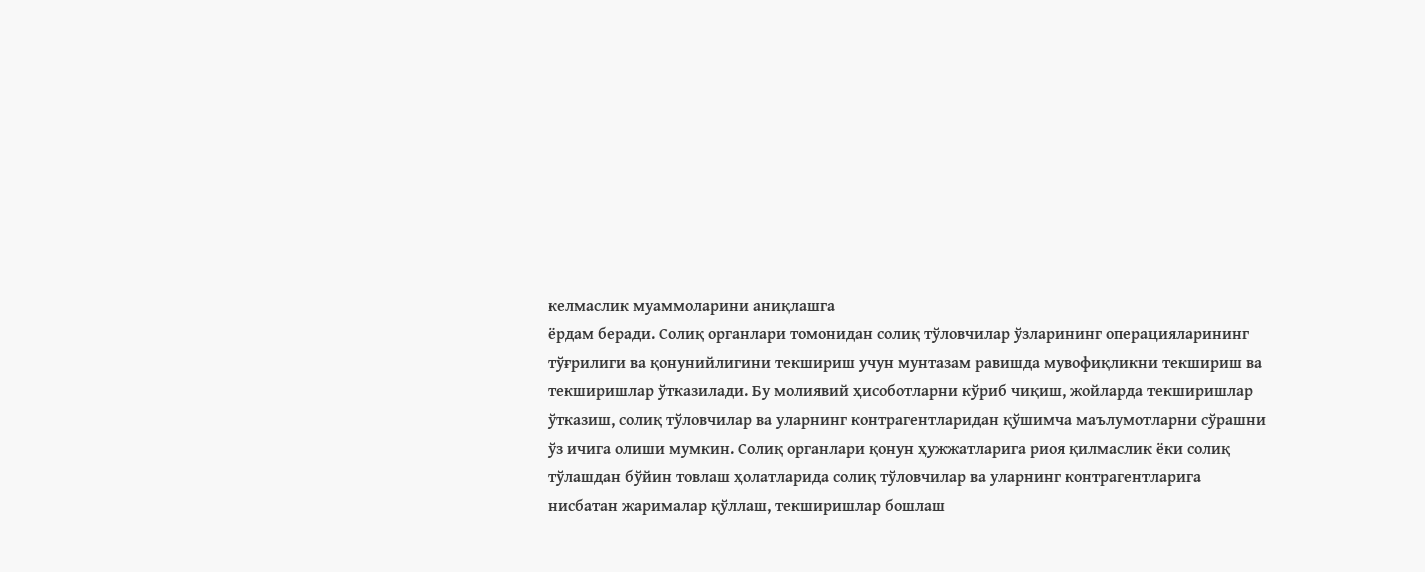келмаслик муаммоларини аниқлашга
ёрдам беради. Солиқ органлари томонидан солиқ тўловчилар ўзларининг операцияларининг
тўғрилиги ва қонунийлигини текшириш учун мунтазам равишда мувофиқликни текшириш ва
текширишлар ўтказилади. Бу молиявий ҳисоботларни кўриб чиқиш, жойларда текширишлар
ўтказиш, солиқ тўловчилар ва уларнинг контрагентларидан қўшимча маълумотларни сўрашни
ўз ичига олиши мумкин. Солиқ органлари қонун ҳужжатларига риоя қилмаслик ёки солиқ
тўлашдан бўйин товлаш ҳолатларида солиқ тўловчилар ва уларнинг контрагентларига
нисбатан жарималар қўллаш, текширишлар бошлаш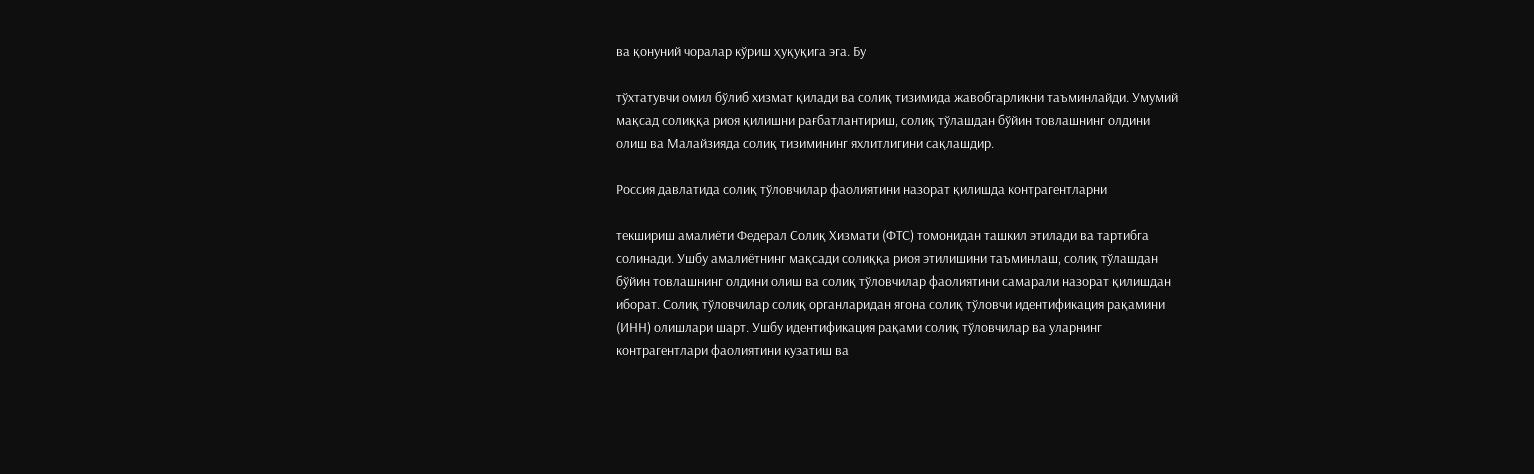ва қонуний чоралар кўриш ҳуқуқига эга. Бу

тўхтатувчи омил бўлиб хизмат қилади ва солиқ тизимида жавобгарликни таъминлайди. Умумий
мақсад солиққа риоя қилишни рағбатлантириш, солиқ тўлашдан бўйин товлашнинг олдини
олиш ва Малайзияда солиқ тизимининг яхлитлигини сақлашдир.

Россия давлатида солиқ тўловчилар фаолиятини назорат қилишда контрагентларни

текшириш амалиёти Федерал Солиқ Хизмати (ФТС) томонидан ташкил этилади ва тартибга
солинади. Ушбу амалиётнинг мақсади солиққа риоя этилишини таъминлаш, солиқ тўлашдан
бўйин товлашнинг олдини олиш ва солиқ тўловчилар фаолиятини самарали назорат қилишдан
иборат. Солиқ тўловчилар солиқ органларидан ягона солиқ тўловчи идентификация рақамини
(ИНН) олишлари шарт. Ушбу идентификация рақами солиқ тўловчилар ва уларнинг
контрагентлари фаолиятини кузатиш ва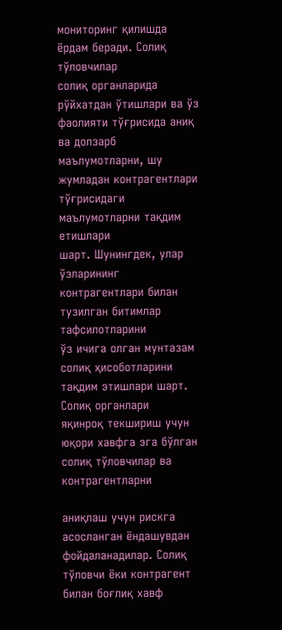мониторинг қилишда ёрдам беради. Солиқ тўловчилар
солиқ органларида рўйхатдан ўтишлари ва ўз фаолияти тўғрисида аниқ ва долзарб
маълумотларни, шу жумладан контрагентлари тўғрисидаги маълумотларни тақдим етишлари
шарт. Шунингдек, улар ўзларининг контрагентлари билан тузилган битимлар тафсилотларини
ўз ичига олган мунтазам солиқ ҳисоботларини тақдим этишлари шарт. Солиқ органлари
яқинроқ текшириш учун юқори хавфга эга бўлган солиқ тўловчилар ва контрагентларни

аниқлаш учун рискга асосланган ёндашувдан фойдаланадилар. Солиқ тўловчи ёки контрагент
билан боғлиқ хавф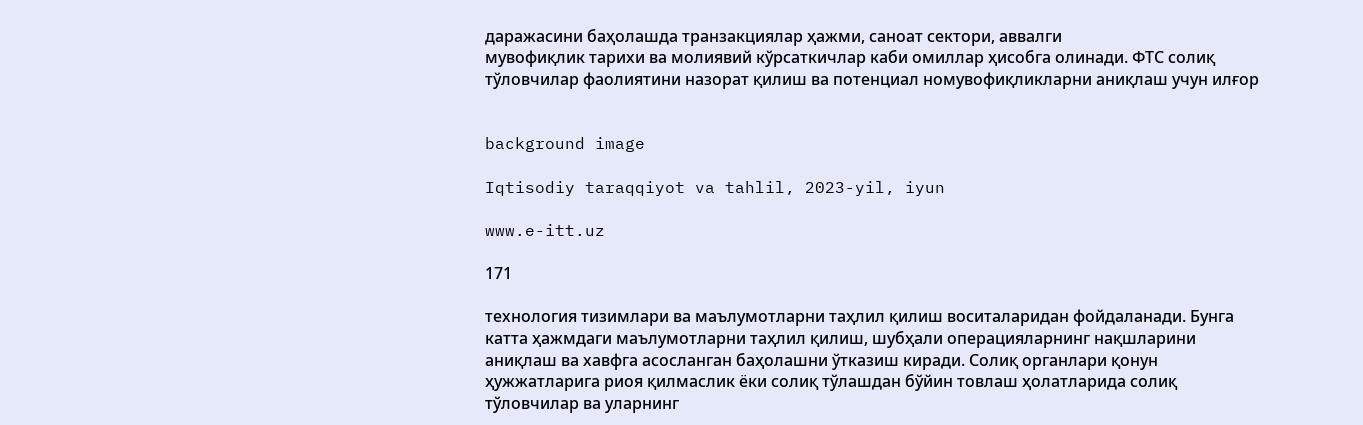даражасини баҳолашда транзакциялар ҳажми, саноат сектори, аввалги
мувофиқлик тарихи ва молиявий кўрсаткичлар каби омиллар ҳисобга олинади. ФТС солиқ
тўловчилар фаолиятини назорат қилиш ва потенциал номувофиқликларни аниқлаш учун илғор


background image

Iqtisodiy taraqqiyot va tahlil, 2023-yil, iyun

www.e-itt.uz

171

технология тизимлари ва маълумотларни таҳлил қилиш воситаларидан фойдаланади. Бунга
катта ҳажмдаги маълумотларни таҳлил қилиш, шубҳали операцияларнинг нақшларини
аниқлаш ва хавфга асосланган баҳолашни ўтказиш киради. Солиқ органлари қонун
ҳужжатларига риоя қилмаслик ёки солиқ тўлашдан бўйин товлаш ҳолатларида солиқ
тўловчилар ва уларнинг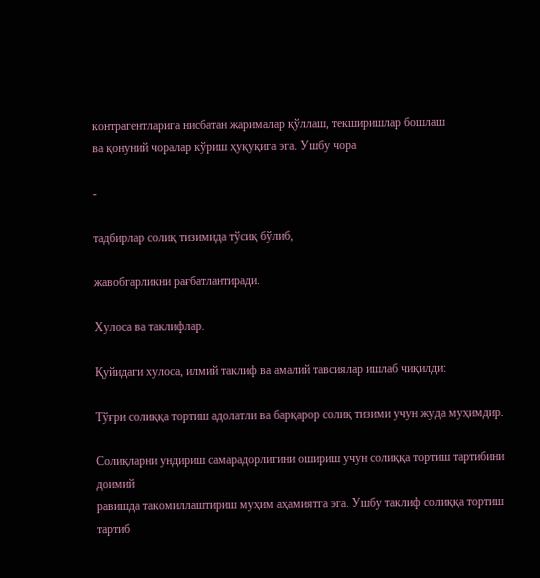контрагентларига нисбатан жарималар қўллаш, текширишлар бошлаш
ва қонуний чоралар кўриш ҳуқуқига эга. Ушбу чора

-

тадбирлар солиқ тизимида тўсиқ бўлиб,

жавобгарликни рағбатлантиради.

Хулоса ва таклифлар.

Қуйидаги хулоса, илмий таклиф ва амалий тавсиялар ишлаб чиқилди:

Тўғри солиққа тортиш адолатли ва барқарор солиқ тизими учун жуда муҳимдир.

Солиқларни ундириш самарадорлигини ошириш учун солиққа тортиш тартибини доимий
равишда такомиллаштириш муҳим аҳамиятга эга. Ушбу таклиф солиққа тортиш тартиб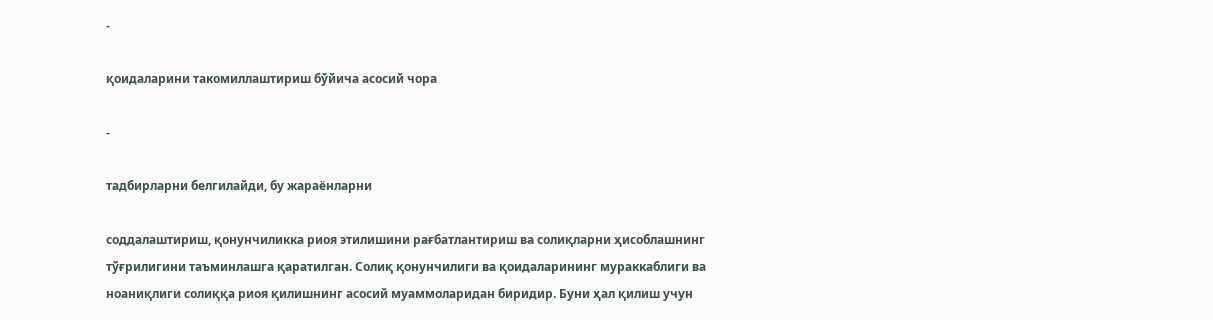-

қоидаларини такомиллаштириш бўйича асосий чора

-

тадбирларни белгилайди, бу жараёнларни

соддалаштириш, қонунчиликка риоя этилишини рағбатлантириш ва солиқларни ҳисоблашнинг
тўғрилигини таъминлашга қаратилган. Солиқ қонунчилиги ва қоидаларининг мураккаблиги ва
ноаниқлиги солиққа риоя қилишнинг асосий муаммоларидан биридир. Буни ҳал қилиш учун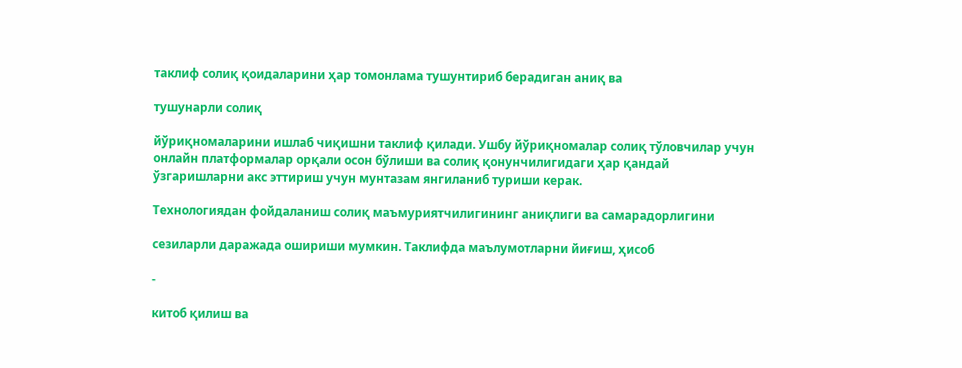таклиф солиқ қоидаларини ҳар томонлама тушунтириб берадиган аниқ ва

тушунарли солиқ

йўриқномаларини ишлаб чиқишни таклиф қилади. Ушбу йўриқномалар солиқ тўловчилар учун
онлайн платформалар орқали осон бўлиши ва солиқ қонунчилигидаги ҳар қандай
ўзгаришларни акс эттириш учун мунтазам янгиланиб туриши керак.

Технологиядан фойдаланиш солиқ маъмуриятчилигининг аниқлиги ва самарадорлигини

сезиларли даражада ошириши мумкин. Таклифда маълумотларни йиғиш, ҳисоб

-

китоб қилиш ва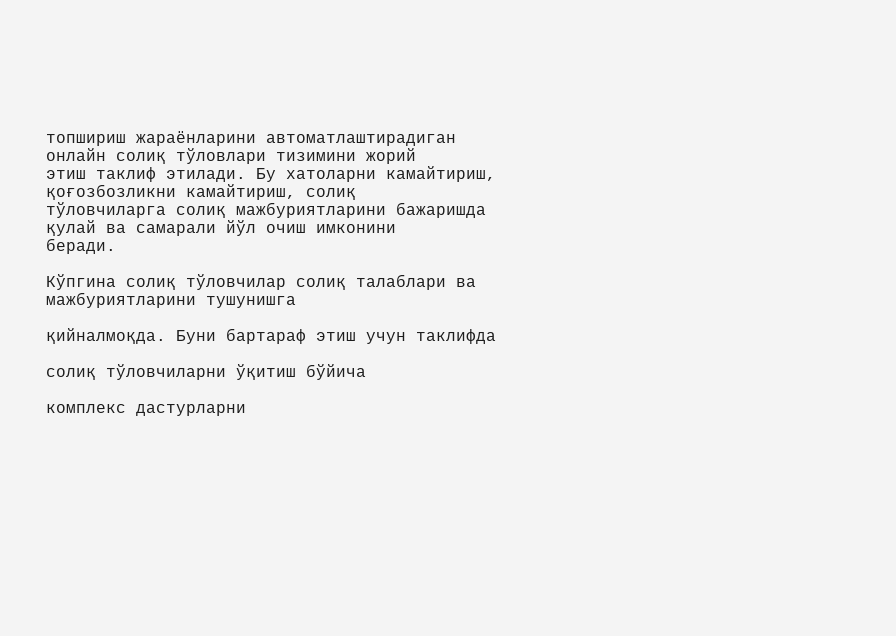топшириш жараёнларини автоматлаштирадиган онлайн солиқ тўловлари тизимини жорий
этиш таклиф этилади. Бу хатоларни камайтириш, қоғозбозликни камайтириш, солиқ
тўловчиларга солиқ мажбуриятларини бажаришда қулай ва самарали йўл очиш имконини
беради.

Кўпгина солиқ тўловчилар солиқ талаблари ва мажбуриятларини тушунишга

қийналмоқда. Буни бартараф этиш учун таклифда

солиқ тўловчиларни ўқитиш бўйича

комплекс дастурларни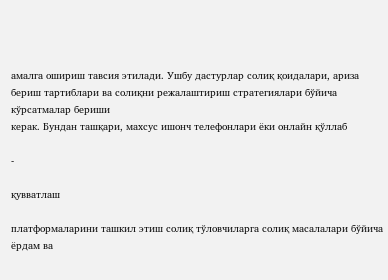амалга ошириш тавсия этилади. Ушбу дастурлар солиқ қоидалари, ариза
бериш тартиблари ва солиқни режалаштириш стратегиялари бўйича кўрсатмалар бериши
керак. Бундан ташқари, махсус ишонч телефонлари ёки онлайн қўллаб

-

қувватлаш

платформаларини ташкил этиш солиқ тўловчиларга солиқ масалалари бўйича ёрдам ва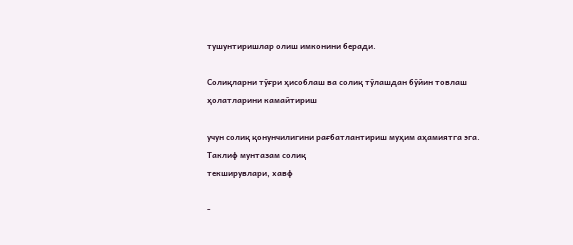тушунтиришлар олиш имконини беради.

Солиқларни тўғри ҳисоблаш ва солиқ тўлашдан бўйин товлаш ҳолатларини камайтириш

учун солиқ қонунчилигини рағбатлантириш муҳим аҳамиятга эга. Таклиф мунтазам солиқ
текширувлари, хавф

-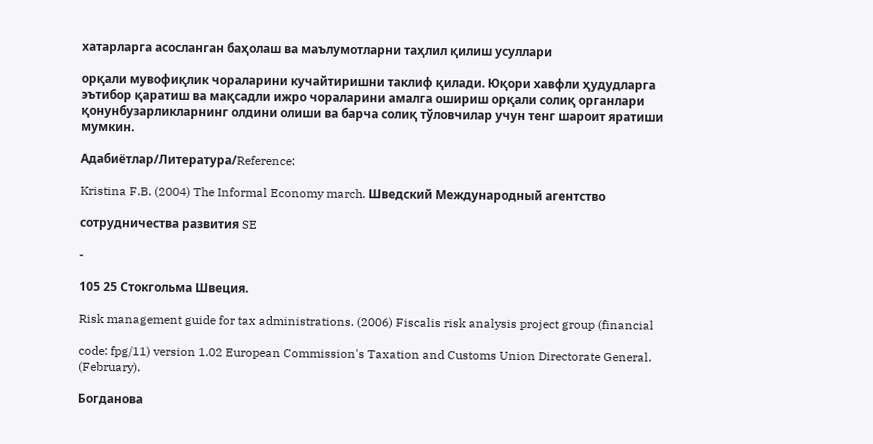хатарларга асосланган баҳолаш ва маълумотларни таҳлил қилиш усуллари

орқали мувофиқлик чораларини кучайтиришни таклиф қилади. Юқори хавфли ҳудудларга
эътибор қаратиш ва мақсадли ижро чораларини амалга ошириш орқали солиқ органлари
қонунбузарликларнинг олдини олиши ва барча солиқ тўловчилар учун тенг шароит яратиши
мумкин.

Адабиётлар/Литература/Reference:

Kristina F.B. (2004) The Informal Economy march. Шведский Международный агентство

сотрудничества развития SE

-

105 25 Стокгольма Швеция.

Risk management guide for tax administrations. (2006) Fiscalis risk analysis project group (financial

code: fpg/11) version 1.02 European Commission's Taxation and Customs Union Directorate General.
(February).

Богданова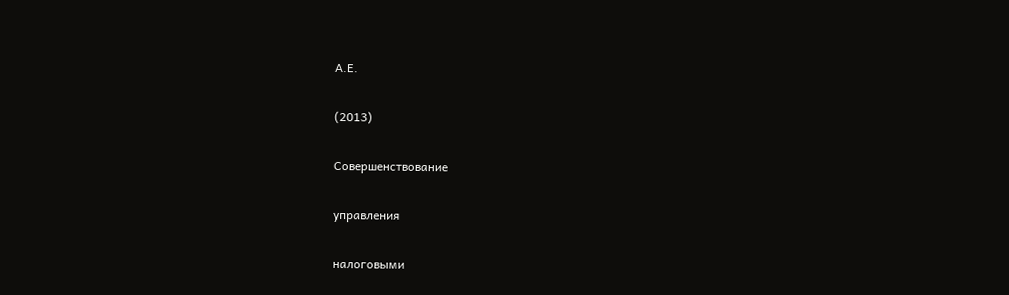А.Е.

(2013)

Совершенствование

управления

налоговыми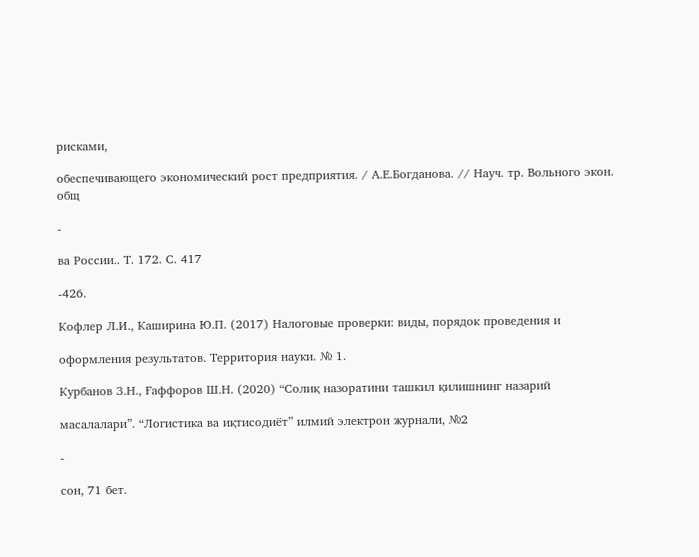рисками,

обеспечивающего экономический рост предприятия. / А.Е.Богданова. // Науч. тр. Вольного экон.
общ

-

ва России.. Т. 172. С. 417

-426.

Кофлер Л.И., Каширина Ю.П. (2017) Налоговые проверки: виды, порядок проведения и

оформления результатов. Территория науки. № 1.

Курбанов З.Н., Ғаффоров Ш.Н. (2020) “Солиқ назоратини ташкил қилишнинг назарий

масалалари”. “Логистика ва иқтисодиёт” илмий электрон журнали, №2

-

сон, 71 бет.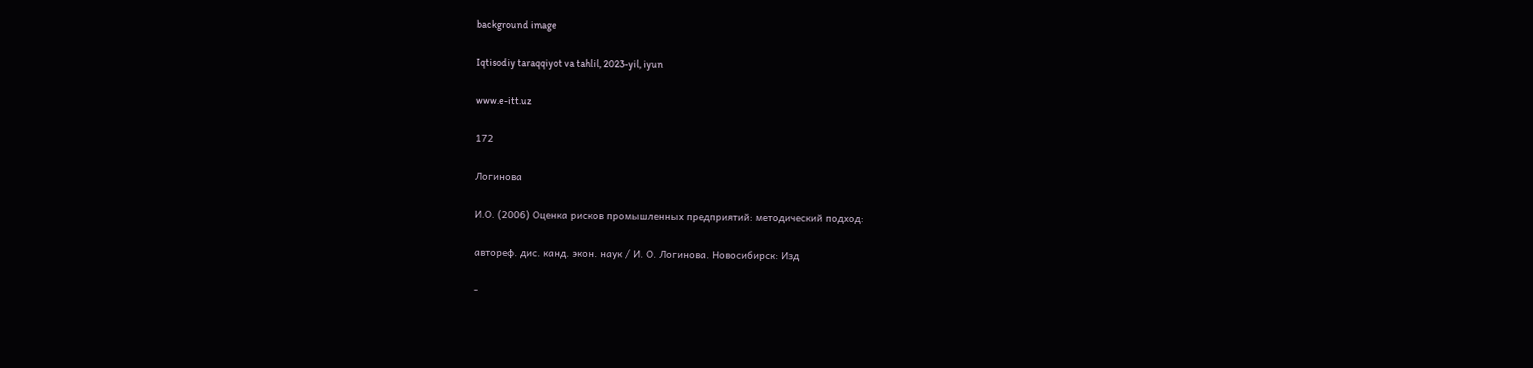background image

Iqtisodiy taraqqiyot va tahlil, 2023-yil, iyun

www.e-itt.uz

172

Логинова

И.О. (2006) Оценка рисков промышленных предприятий: методический подход:

автореф. дис. канд. экон. наук / И. О. Логинова. Новосибирск: Изд

-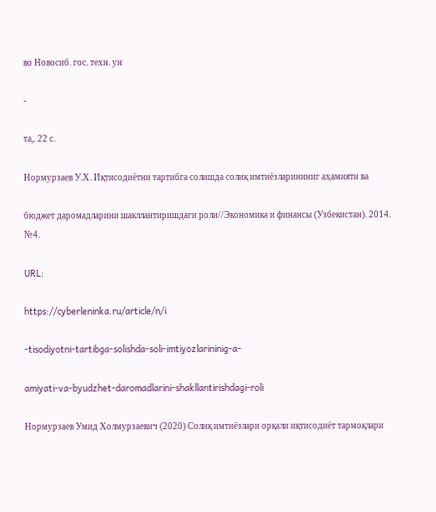во Новосиб. гос. техн. ун

-

та,. 22 с.

Нормурзаев У.Х. Иқтисодиётни тартибга солишда солиқ имтиёзларининиг аҳамияти ва

бюджет даромадларини шакллантиришдаги роли//Экономика и финансы (Узбекистан). 2014.
№4.

URL:

https://cyberleninka.ru/article/n/i

-tisodiyotni-tartibga-solishda-soli-imtiyozlarininig-a-

amiyati-va-byudzhet-daromadlarini-shakllantirishdagi-roli

Нормурзаев Умид Холмурзаевич (2020) Солиқ имтиёзлари орқали иқтисодиёт тармоқлари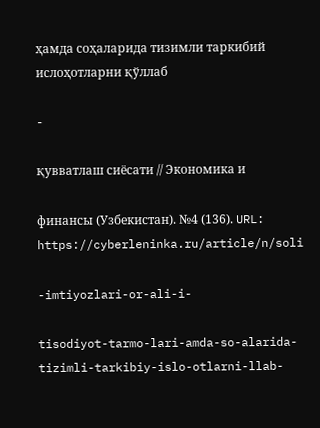ҳамда соҳаларида тизимли таркибий ислоҳотларни қўллаб

-

қувватлаш сиёсати // Экономика и

финансы (Узбекистан). №4 (136). URL: https://cyberleninka.ru/article/n/soli

-imtiyozlari-or-ali-i-

tisodiyot-tarmo-lari-amda-so-alarida-tizimli-tarkibiy-islo-otlarni-llab-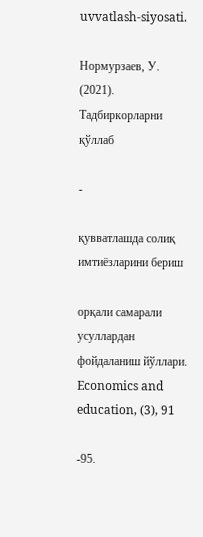uvvatlash-siyosati.

Нормурзаев, У. (2021). Тадбиркорларни қўллаб

-

қувватлашда солиқ имтиёзларини бериш

орқали самарали усуллардан фойдаланиш йўллари. Economics and education, (3), 91

-95.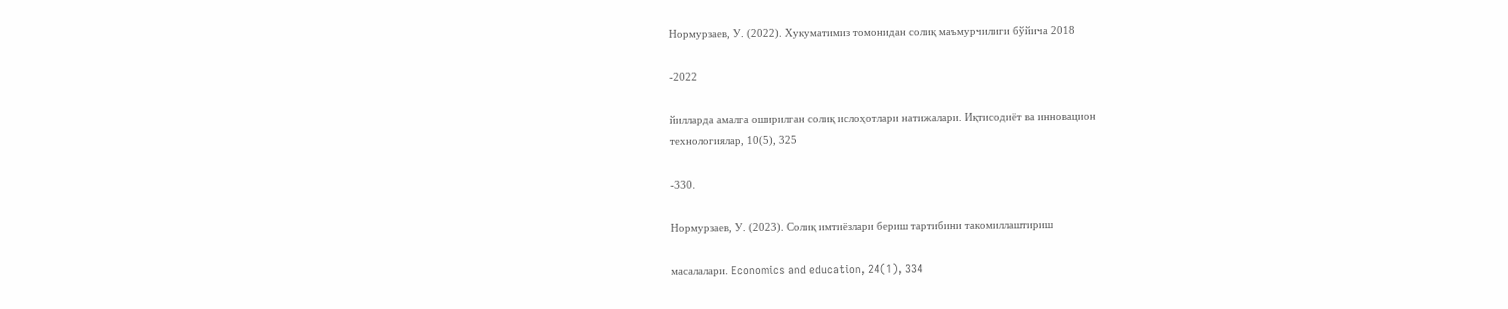Нормурзаев, У. (2022). Хукуматимиз томонидан солиқ маъмурчилиги бўйича 2018

-2022

йилларда амалга оширилган солиқ ислоҳотлари натижалари. Иқтисодиёт ва инновацион
технологиялар, 10(5), 325

-330.

Нормурзаев, У. (2023). Солиқ имтиёзлари бериш тартибини такомиллаштириш

масалалари. Economics and education, 24(1), 334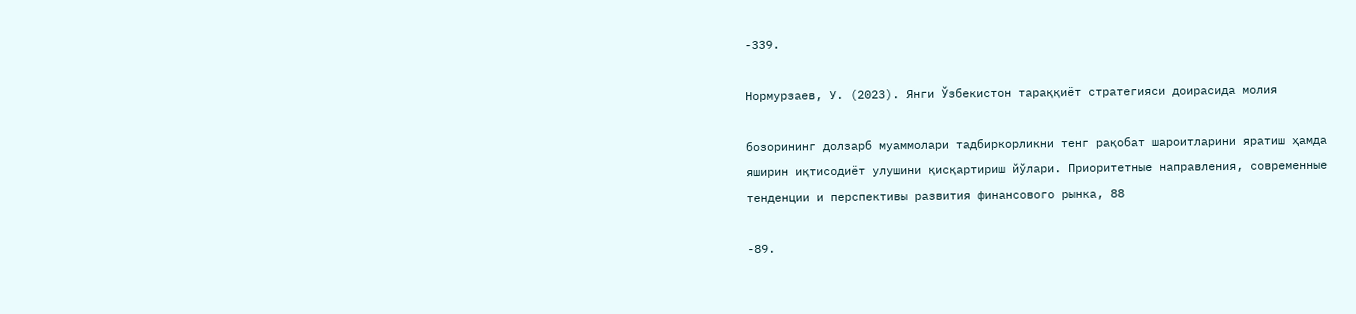-339.

Нормурзаев, У. (2023). Янги Ўзбекистон тараққиёт стратегияси доирасида молия

бозорининг долзарб муаммолари тадбиркорликни тенг рақобат шароитларини яратиш ҳамда
яширин иқтисодиёт улушини қисқартириш йўлари. Приоритетные направления, современные
тенденции и перспективы развития финансового рынка, 88

-89.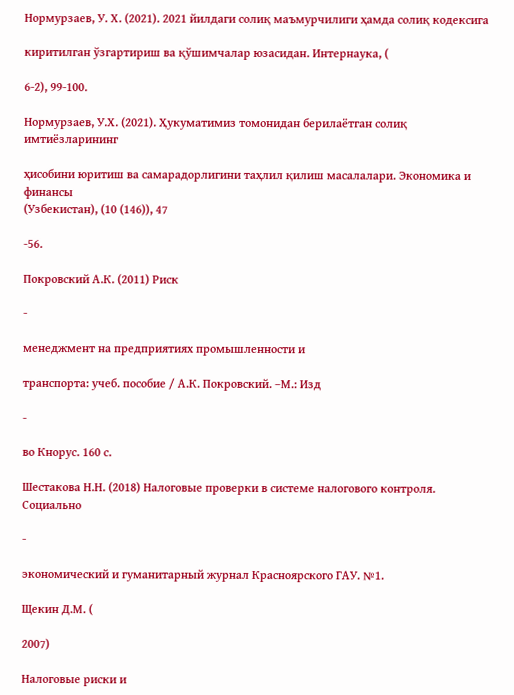Нормурзаев, У. Х. (2021). 2021 йилдаги солиқ маъмурчилиги ҳамда солиқ кодексига

киритилган ўзгартириш ва қўшимчалар юзасидан. Интернаука, (

6-2), 99-100.

Нормурзаев, У.Х. (2021). Ҳукуматимиз томонидан берилаётган солиқ имтиёзларининг

ҳисобини юритиш ва самарадорлигини таҳлил қилиш масалалари. Экономика и финансы
(Узбекистан), (10 (146)), 47

-56.

Покровский А.К. (2011) Риск

-

менеджмент на предприятиях промышленности и

транспорта: учеб. пособие / А.К. Покровский. –М.: Изд

-

во Кнорус. 160 с.

Шестакова Н.Н. (2018) Налоговые проверки в системе налогового контроля. Социально

-

экономический и гуманитарный журнал Красноярского ГАУ. №1.

Щекин Д.М. (

2007)

Налоговые риски и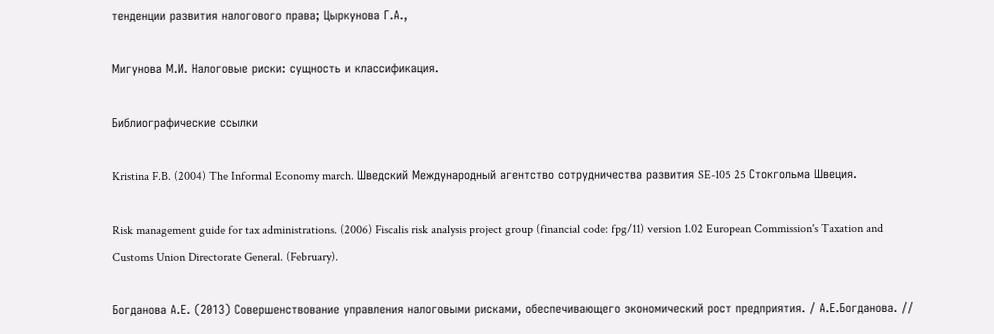тенденции развития налогового права; Цыркунова Г.А.,

Мигунова М.И. Налоговые риски: сущность и классификация.

Библиографические ссылки

Kristina F.B. (2004) The Informal Economy march. Шведский Международный агентство сотрудничества развития SE-105 25 Стокгольма Швеция.

Risk management guide for tax administrations. (2006) Fiscalis risk analysis project group (financial code: fpg/11) version 1.02 European Commission's Taxation and Customs Union Directorate General. (February).

Богданова А.Е. (2013) Совершенствование управления налоговыми рисками, обеспечивающего экономический рост предприятия. / А.Е.Богданова. //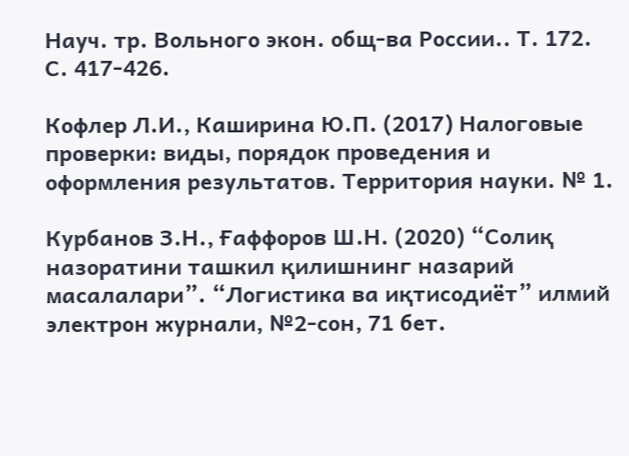Науч. тр. Вольного экон. общ-ва России.. Т. 172. С. 417-426.

Кофлер Л.И., Каширина Ю.П. (2017) Налоговые проверки: виды, порядок проведения и оформления результатов. Территория науки. № 1.

Курбанов З.Н., Ғаффоров Ш.Н. (2020) “Солиқ назоратини ташкил қилишнинг назарий масалалари”. “Логистика ва иқтисодиёт” илмий электрон журнали, №2-сон, 71 бет.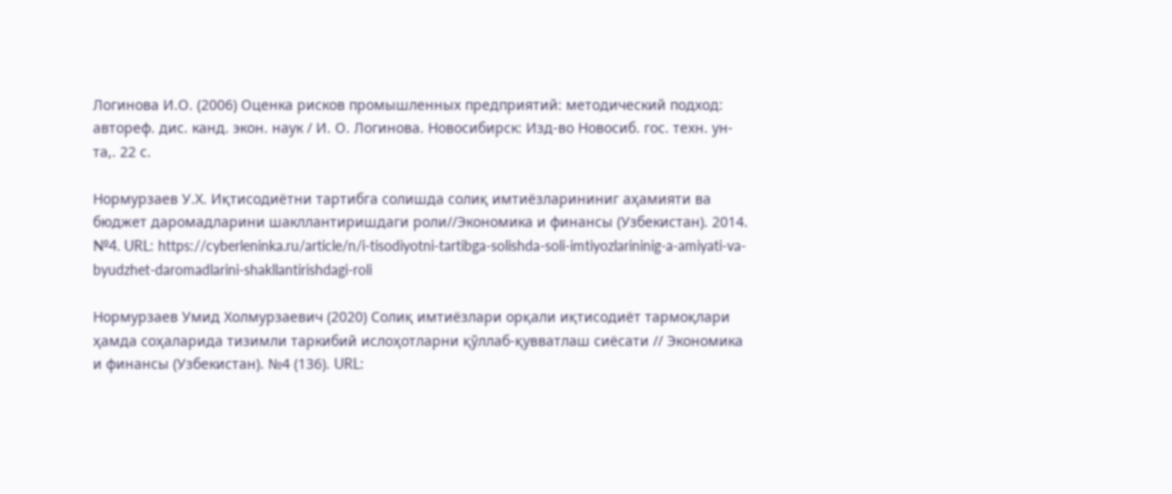Логинова И.О. (2006) Оценка рисков промышленных предприятий: методический подход: автореф. дис. канд. экон. наук / И. О. Логинова. Новосибирск: Изд-во Новосиб. гос. техн. ун-та,. 22 с.

Нормурзаев У.Х. Иқтисодиётни тартибга солишда солиқ имтиёзларининиг аҳамияти ва бюджет даромадларини шакллантиришдаги роли//Экономика и финансы (Узбекистан). 2014. №4. URL: https://cyberleninka.ru/article/n/i-tisodiyotni-tartibga-solishda-soli-imtiyozlarininig-a-amiyati-va-byudzhet-daromadlarini-shakllantirishdagi-roli

Нормурзаев Умид Холмурзаевич (2020) Солиқ имтиёзлари орқали иқтисодиёт тармоқлари ҳамда соҳаларида тизимли таркибий ислоҳотларни қўллаб-қувватлаш сиёсати // Экономика и финансы (Узбекистан). №4 (136). URL: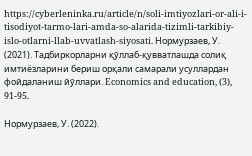https://cyberleninka.ru/article/n/soli-imtiyozlari-or-ali-i-tisodiyot-tarmo-lari-amda-so-alarida-tizimli-tarkibiy-islo-otlarni-llab-uvvatlash-siyosati. Нормурзаев, У. (2021). Тадбиркорларни қўллаб-қувватлашда солиқ имтиёзларини бериш орқали самарали усуллардан фойдаланиш йўллари. Economics and education, (3), 91-95.

Нормурзаев, У. (2022).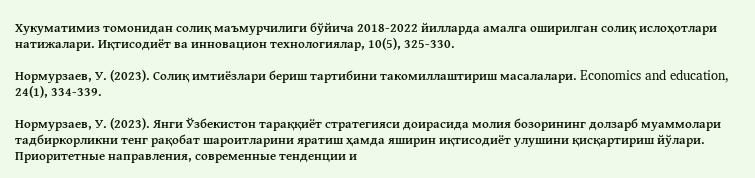Хукуматимиз томонидан солиқ маъмурчилиги бўйича 2018-2022 йилларда амалга оширилган солиқ ислоҳотлари натижалари. Иқтисодиёт ва инновацион технологиялар, 10(5), 325-330.

Нормурзаев, У. (2023). Солиқ имтиёзлари бериш тартибини такомиллаштириш масалалари. Economics and education, 24(1), 334-339.

Нормурзаев, У. (2023). Янги Ўзбекистон тараққиёт стратегияси доирасида молия бозорининг долзарб муаммолари тадбиркорликни тенг рақобат шароитларини яратиш ҳамда яширин иқтисодиёт улушини қисқартириш йўлари. Приоритетные направления, современные тенденции и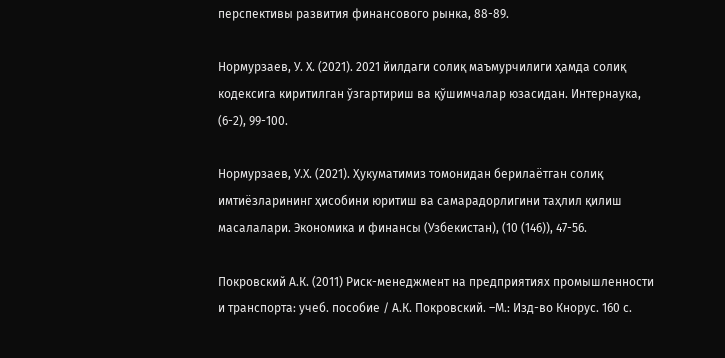перспективы развития финансового рынка, 88-89.

Нормурзаев, У. Х. (2021). 2021 йилдаги солиқ маъмурчилиги ҳамда солиқ кодексига киритилган ўзгартириш ва қўшимчалар юзасидан. Интернаука, (6-2), 99-100.

Нормурзаев, У.Х. (2021). Ҳукуматимиз томонидан берилаётган солиқ имтиёзларининг ҳисобини юритиш ва самарадорлигини таҳлил қилиш масалалари. Экономика и финансы (Узбекистан), (10 (146)), 47-56.

Покровский А.К. (2011) Риск-менеджмент на предприятиях промышленности и транспорта: учеб. пособие / А.К. Покровский. –М.: Изд-во Кнорус. 160 с.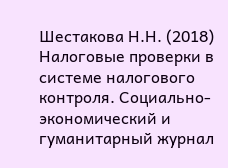Шестакова Н.Н. (2018) Налоговые проверки в системе налогового контроля. Социально-экономический и гуманитарный журнал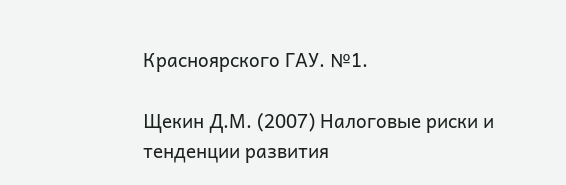Красноярского ГАУ. №1.

Щекин Д.М. (2007) Налоговые риски и тенденции развития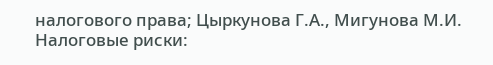налогового права; Цыркунова Г.А., Мигунова М.И. Налоговые риски: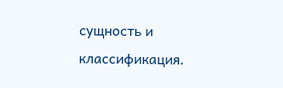сущность и классификация.